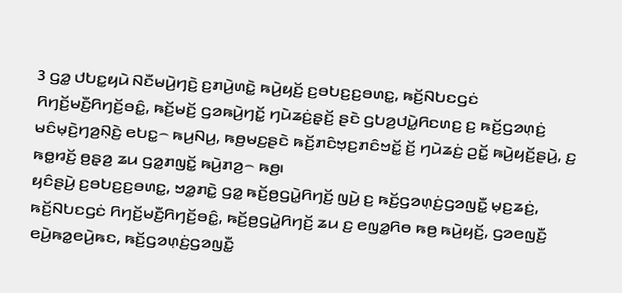3 ꤞꤤ꤭ ꤓꤝꤢ꤭ꤟꤣꤧ ꤡꤢꤪꤗꤣꤧ꤬ꤚꤢꤧ꤬ ꤢ꤬ꤊꤣꤧ꤬ꤛꤢꤧ꤭ ꤒꤣꤧ꤬ꤟꤢꤩ꤬ ꤢ꤬ꤋꤝꤢ꤬ꤢ꤬ꤋꤛꤢ꤭, ꤒꤢꤩ꤬ꤡꤝꤢꤞꤢꤦ ꤖꤚꤢꤩ꤬ꤗꤢꤪ꤬ꤖꤚꤢꤩ꤬ꤋꤢꤨ꤭, ꤒꤢꤩ꤬ꤗꤢꤩ꤬ ꤞꤤꤒꤣꤧ꤬ꤚꤢꤩ꤭ ꤚꤣꤧꤘꤢꤦ꤬ꤔ꤫ꤢꤩ꤬ ꤔꤢꤧ ꤞꤝꤤ꤬ꤓꤣꤧ꤭ꤖꤢꤛꤢ꤬ ꤢ꤬ ꤒꤢꤩ꤬ꤞꤤꤛ꤫ꤢꤦ꤬ ꤗꤢꤨꤗ꤫ꤢꤧ꤬ꤚꤤ꤬ꤡ꤫ꤢꤧ꤬ ꤕꤝꤢ꤭꤮ ꤒꤣ꤬ꤡꤣ꤬, ꤒꤥ꤬ꤗꤢ꤬ꤔꤢꤧ ꤒꤢꤩ꤬ꤊꤢꤨꤠ꤫ꤢ꤬ꤊꤢꤨꤠꤢꤩ꤭ ꤢꤩ꤬ ꤚꤣꤧꤘꤢꤦ꤬ ꤑꤢꤩ꤭ ꤒꤣꤧ꤬ꤟꤢꤩ꤬ꤔꤣꤧ꤬, ꤢ꤬ ꤒꤥ꤭ꤙꤢꤩ꤬ ꤥ꤬ꤔ꤫ꤤ꤬ ꤘꤣ ꤞꤤ꤭ꤊꤜꤢꤩ꤭ ꤒꤣꤧ꤬ꤊꤤ꤬꤮ ꤒꤥ꤬꤯
ꤟꤢꤨꤔꤣꤧ꤬ ꤢ꤬ꤋꤝꤢ꤬ꤢ꤬ꤋꤛꤢ꤭, ꤠꤤ꤭ꤊꤢꤧ꤭ ꤞꤤ꤭ ꤒꤢꤩ꤬ꤥ꤬ꤞꤣꤧ꤭ꤖꤚꤢꤩ꤬ ꤜꤣꤧ꤬ ꤢ꤬ ꤒꤢꤩ꤬ꤞꤤꤛ꤫ꤢꤦ꤬ꤞꤤꤜꤢꤪ꤭ ꤗ꤫ꤢ꤬ꤘꤢꤦ꤬, ꤒꤢꤩ꤬ꤡꤝꤢꤞꤢꤦ ꤖꤚꤢꤩ꤬ꤗꤢꤪ꤬ꤖꤚꤢꤩ꤬ꤋꤢꤨ꤭, ꤒꤢꤩ꤬ꤥ꤬ꤞꤣꤧ꤭ꤖꤚꤢꤩ꤬ ꤘꤣ ꤢ꤬ ꤕꤜꤤ꤭ꤖꤥ ꤒꤥ꤬ ꤒꤣꤧ꤬ꤟꤢꤩ꤬, ꤞꤤꤕꤜꤢꤪ꤬ ꤕꤣꤧ꤬ꤒꤤ꤭ꤕꤣꤧ꤬ꤒꤢ, ꤒꤢꤩ꤬ꤞꤤꤛ꤫ꤢꤦ꤬ꤞꤤꤜꤢꤪ꤭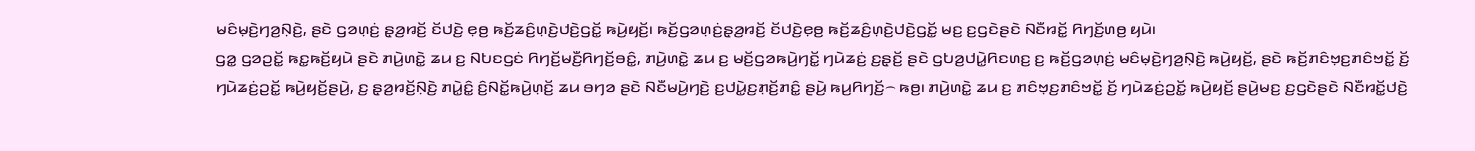ꤗꤢꤨꤗ꤫ꤢꤧ꤬ꤚꤤ꤬ꤡ꤫ꤢꤧ꤬, ꤔꤢꤧ ꤞꤤꤛ꤫ꤢꤦ꤬ ꤔ꤫ꤤ꤬ꤙꤢꤩ꤬ ꤢꤩꤓꤢꤧ꤬ ꤕ꤫ꤥ꤬ ꤒꤢꤩ꤬ꤘꤢꤨ꤬ꤛ꤫ꤢꤧ꤬ꤓꤢꤧ꤬ꤞꤢꤩ꤭ ꤒꤣꤧ꤬ꤟꤢꤩ꤬꤯ ꤒꤢꤩ꤬ꤞꤤꤛ꤫ꤢꤦ꤬ꤔ꤫ꤤ꤬ꤙꤢꤩ꤬ ꤢꤩꤓꤢꤧ꤬ꤕ꤫ꤥ꤬ ꤒꤢꤩ꤬ꤘꤢꤨ꤬ꤛ꤫ꤢꤧ꤬ꤓꤢꤧ꤬ꤞꤢꤩ꤭ ꤗꤢ꤬ ꤢ꤬ꤞꤢꤧꤔꤢꤧ ꤡꤢꤪꤙꤢꤩ꤭ ꤖꤚꤢꤩ꤬ꤛꤥ꤬ ꤟꤣꤧ꤯
ꤞꤤ꤭ ꤞꤤꤑꤢꤩ꤭ ꤒꤢ꤭ꤒꤢꤩ꤬ꤟꤣꤧ ꤔꤢꤧ ꤊꤣꤧ꤬ꤛꤢꤧ꤭ ꤘꤣ ꤢ꤬ ꤡꤝꤢꤞꤢꤦ ꤖꤚꤢꤩ꤬ꤗꤢꤪ꤬ꤖꤚꤢꤩ꤬ꤋꤢꤨ꤭, ꤊꤣꤧ꤬ꤛꤢꤧ꤭ ꤘꤣ ꤢ꤬ ꤗꤢꤩ꤬ꤞꤤꤒꤣꤧ꤬ꤚꤢꤩ꤭ ꤚꤣꤧꤘꤢꤦ꤬ ꤢ꤬ꤔ꤫ꤢꤩ꤬ ꤔꤢꤧ ꤞꤝꤤ꤬ꤓꤣꤧ꤭ꤖꤢꤛꤢ꤬ ꤢ꤬ ꤒꤢꤩ꤬ꤞꤤꤛ꤫ꤢꤦ꤬ ꤗꤢꤨꤗ꤫ꤢꤧ꤬ꤚꤤ꤬ꤡ꤫ꤢꤧ꤬ ꤒꤣꤧ꤬ꤟꤢꤩ꤬, ꤔꤢꤧ ꤒꤢꤩ꤬ꤊꤢꤨꤠ꤫ꤢ꤬ꤊꤢꤨꤠꤢꤩ꤭ ꤢꤩ꤬ ꤚꤣꤧꤘꤢꤦ꤬ꤑꤢꤩ꤭ ꤒꤣꤧ꤬ꤟꤢꤩ꤬ꤔꤣꤧ꤬, ꤢ꤬ ꤔ꤫ꤤ꤬ꤙꤢꤩ꤬ꤡ꤫ꤢꤧ꤬ ꤊꤣꤧ꤭ꤢꤨ꤭ ꤢꤨ꤬ꤡꤢꤩ꤭ꤒꤣꤧ꤬ꤛ꤫ꤢꤩ꤬ ꤘꤣ ꤋꤚꤤ ꤔꤢꤧ ꤡꤢꤪꤗꤣꤧ꤬ꤚꤢꤧ꤬ ꤢ꤬ꤓꤣꤧ꤭ꤢ꤬ꤊ꤫ꤢꤩ꤬ꤊꤢꤨ꤭ ꤔꤣꤧ꤬ ꤒꤣ꤬ꤖꤚꤢꤩ꤬꤮ ꤒꤥ꤬꤯ ꤊꤣꤧ꤬ꤛꤢꤧ꤭ ꤘꤣ ꤢ꤬ ꤊꤢꤨꤠ꤫ꤢ꤬ꤊꤢꤨꤠꤢꤩ꤭ ꤢꤩ꤬ ꤚꤣꤧꤘꤢꤦ꤬ꤑꤢꤩ꤭ ꤒꤣꤧ꤬ꤟꤢꤩ꤬ ꤔꤣꤧ꤬ꤗꤢ꤬ ꤢ꤬ꤞꤢꤧꤔꤢꤧ ꤡꤢꤪꤙꤢꤩ꤭ꤓꤢꤧ꤬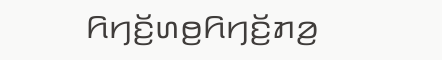ꤖꤚꤢꤩ꤬ꤛꤥ꤬ꤖꤚꤢꤩ꤬ꤊꤤ꤬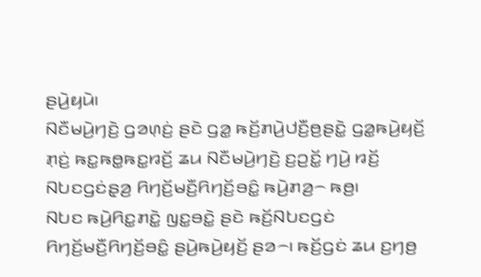ꤔꤣꤧ꤬ꤟꤣꤧ꤯
ꤡꤢꤪꤗꤣꤧ꤬ꤚꤢꤧ꤬ ꤞꤤꤛ꤫ꤢꤦ꤬ ꤔꤢꤧ ꤞꤤ꤭ ꤒꤢꤩ꤬ꤊꤣꤧ꤬ꤓꤢꤪ꤬ꤥ꤬ꤔꤢꤧ꤭ ꤞꤤ꤭ꤒꤣꤧ꤬ꤟꤢꤩ꤬ ꤊ꤫ꤢꤦ꤬ ꤒꤢ꤭ꤒꤥ꤭ꤒꤢ꤭ꤙꤢꤩ꤬ ꤘꤣ ꤡꤢꤪꤗꤣꤧ꤬ꤚꤢꤧ꤬ ꤢ꤬ꤑꤢꤩ꤭ ꤚꤣꤧ꤬ ꤙꤢꤩ꤬ ꤡꤝꤢꤞꤢꤦꤔ꤫ꤤ꤬ ꤖꤚꤢꤩ꤬ꤗꤢꤪ꤬ꤖꤚꤢꤩ꤬ꤋꤢꤨ꤭ ꤒꤣꤧ꤬ꤊꤤ꤬꤮ ꤒꤥ꤬꤯
ꤡꤝꤢ ꤒꤣꤧ꤬ꤖꤢ꤭ꤊꤢꤧ꤭ ꤜꤢ꤭ꤋꤢꤧ꤭ ꤔꤢꤧ ꤒꤢꤩ꤬ꤡꤝꤢꤞꤢꤦ ꤖꤚꤢꤩ꤬ꤗꤢꤪ꤬ꤖꤚꤢꤩ꤬ꤋꤢꤨ꤭ ꤔꤣꤧ꤬ꤒꤣꤧ꤬ꤟꤢꤩ꤬ ꤔꤤ꤮꤯ ꤒꤢꤩ꤬ꤞꤢꤦ ꤘꤣ ꤢ꤬ꤚꤥ꤬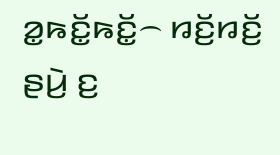ꤤ꤭ꤒꤢꤩ꤭ꤒꤢꤩ꤭꤮ ꤙꤢꤩ꤬ꤙꤢꤩ꤬ ꤔꤣꤧ꤬ ꤢ꤬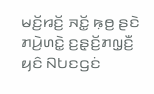ꤗꤢꤩ꤬ꤙꤢꤩ꤬ ꤏꤢꤩ꤭ ꤒ꤫ꤥ꤬ ꤔꤢꤧ ꤊꤣꤧ꤬ꤛꤢꤧ꤭ ꤢ꤬ꤔ꤫ꤢꤩ꤬ꤊꤜ꤫ꤢꤪ꤬ ꤟꤢꤨ ꤡꤝꤢꤞꤢꤦ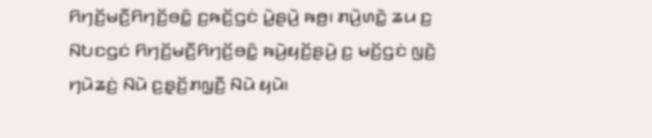ꤖꤚꤢꤩ꤬ꤗꤢꤪ꤬ꤖꤚꤢꤩ꤬ꤋꤢꤨ꤭ ꤢ꤬ꤒꤢꤩ꤬ꤞꤢꤦ ꤣꤧ꤭ꤔꤣꤧ꤬ ꤒꤥ꤬꤯ ꤊꤣꤧ꤬ꤛꤢꤧ꤭ ꤘꤣ ꤢ꤬ ꤡꤝꤢꤞꤢꤦ ꤖꤚꤢꤩ꤬ꤗꤢꤪ꤬ꤖꤚꤢꤩ꤬ꤋꤢꤨ꤭ ꤒꤣꤧ꤬ꤟꤢꤩ꤬ꤔꤣꤧ꤬ ꤢ꤬ ꤗꤢꤩ꤬ꤞꤢꤦ ꤜꤢꤧ꤬ ꤚꤣꤧꤘꤢꤦ꤬ ꤡꤣꤧ ꤢ꤬ꤔ꤫ꤢꤩ꤬ꤊꤜ꤫ꤢꤪ꤬ ꤡꤣꤧ ꤟꤣꤧ꤯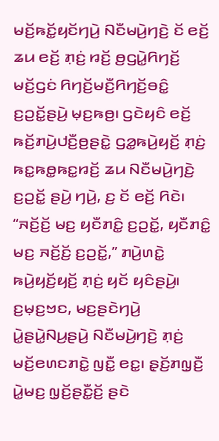ꤗꤢꤩ꤬ꤒꤢꤩ꤭ꤟꤢꤩꤚꤣꤧ꤬ ꤡꤢꤪꤗꤣꤧ꤬ꤚꤢꤧ꤬ ꤢꤩ ꤕꤢꤩ꤬ ꤘꤣ ꤕꤢꤩ꤬ ꤊ꤫ꤢꤦ꤬ ꤙꤢꤩ꤬ ꤥ꤬ꤞꤣꤧ꤭ꤖꤚꤢꤩ꤬ ꤗꤢꤩ꤬ꤞꤢꤦ ꤖꤚꤢꤩ꤬ꤗꤢꤪ꤬ꤖꤚꤢꤩ꤬ꤋꤢꤨ꤭ ꤢ꤬ꤑꤢꤩ꤭ꤔꤣꤧ꤬ ꤗ꤫ꤢ꤬ꤒꤥ꤬꤯ ꤞꤢꤧꤟꤢꤨ ꤕꤢꤩ꤬ ꤒꤢꤩ꤬ꤊꤣꤧ꤬ꤓꤢꤪ꤬ꤥ꤬ꤔꤢꤧ꤭ ꤞꤤ꤭ꤒꤣꤧ꤬ꤟꤢꤩ꤬ ꤊ꤫ꤢꤦ꤬ ꤒꤢ꤭ꤒꤥ꤭ꤒꤢ꤭ꤙꤢꤩ꤬ ꤘꤣ ꤡꤢꤪꤗꤣꤧ꤬ꤚꤢꤧ꤬ ꤢ꤬ꤑꤢꤩ꤭ ꤔꤣꤧ꤬ ꤚꤣꤧ꤬, ꤢ꤬ ꤢꤩ ꤕꤢꤩ꤬ ꤖꤢꤧ꤯
“ꤏꤢꤩ꤬ꤢꤩ꤬ ꤗꤢ꤬ ꤟꤢꤪꤊꤢꤨ꤭ ꤢ꤬ꤑꤢꤩ꤭, ꤟꤢꤪꤊꤢꤨ꤭ ꤗꤢ꤬ ꤏꤢꤩ꤬ꤢꤩ꤬ ꤢ꤬ꤑꤢꤩ꤭,” ꤊꤣꤧ꤬ꤛꤢꤧ꤭ ꤒꤣꤧ꤬ꤟꤢꤩ꤬ꤟꤢꤩ꤬ ꤊ꤫ꤢꤦ꤬ ꤟꤢꤩ ꤟꤢꤨꤔꤣꤧ꤬꤯ ꤢ꤬ꤗ꤫ꤢ꤬ꤠꤢ, ꤗꤢ꤬ꤔꤢꤧꤚꤣꤧ꤬ ꤣꤧ꤭ꤔꤣꤧ꤭ꤡꤣ꤬ꤔꤣꤧ꤬ ꤡꤢꤪꤗꤣꤧ꤬ꤚꤢꤧ꤬ ꤊ꤫ꤢꤦ꤬ ꤗꤢꤩ꤬ꤕꤛꤢꤊꤢꤧ꤭ ꤜꤢꤪ꤭ ꤕꤢ꤭꤯ ꤔ꤫ꤢꤩ꤬ꤊꤜ꤫ꤢꤪ꤬ ꤣꤧ꤭ꤗꤢ꤬ ꤜ꤫ꤢꤩ꤬ꤔꤢꤪ꤭ꤢꤩ꤬ ꤔꤢꤧ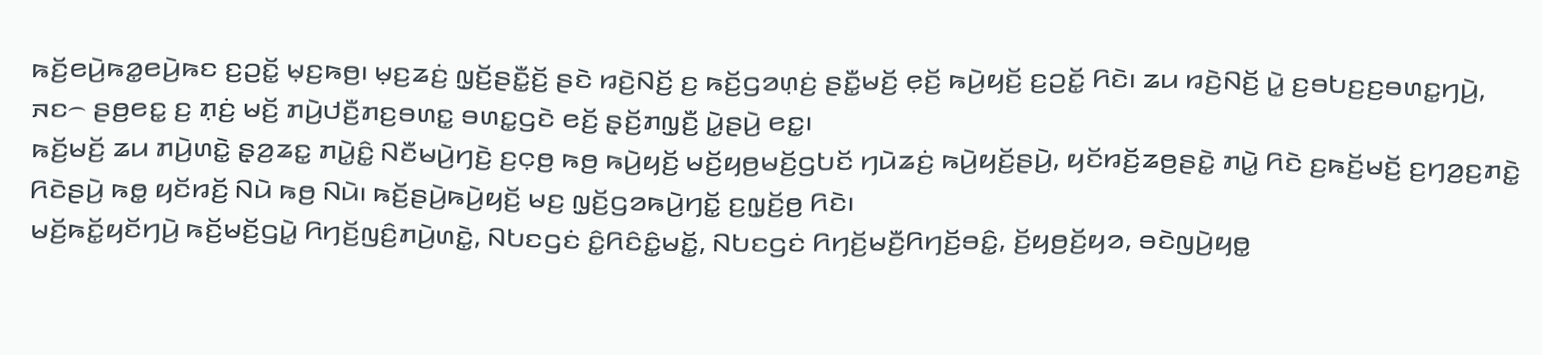ꤒꤢꤩ꤬ꤕꤣꤧ꤬ꤒꤤ꤭ꤕꤣꤧ꤬ꤒꤢ ꤢ꤬ꤑꤢꤩ꤭ ꤗ꤫ꤢ꤬ꤒꤥ꤬꤯ ꤗ꤫ꤢ꤬ꤘꤢꤦ꤬ ꤜ꤫ꤢꤩ꤬ꤔꤢꤪ꤭ꤢꤩ꤬ ꤔꤢꤧ ꤙꤢꤧ꤬ꤡꤢꤩ꤬ ꤢ꤬ ꤒꤢꤩ꤬ꤞꤤꤛ꤫ꤢꤦ꤬ ꤔꤢꤪ꤭ꤗꤢꤩ꤬ ꤕ꤫ꤢꤩ꤬ ꤒꤣꤧ꤬ꤟꤢꤩ꤬ ꤢ꤬ꤑꤢꤩ꤭ ꤖꤢꤧ꤯ ꤘꤣ ꤙꤢꤧ꤬ꤡꤢꤩ꤬ ꤣꤧ꤭ ꤢ꤬ꤋꤝꤢ꤬ꤢ꤬ꤋꤛꤢ꤭ꤚꤣꤧ꤬, ꤏꤢ꤮ ꤔꤥ꤬ꤕꤢ꤭ ꤢ꤬ ꤊ꤫ꤢꤦ꤬ ꤗꤢꤩ꤬ ꤊꤣꤧ꤬ꤓꤢꤪ꤬ꤊꤢ꤬ꤋꤛꤢ꤭ ꤋꤛꤢ꤭ꤞꤢꤧ ꤕꤢꤩ꤬ ꤔ꤫ꤢꤩ꤬ꤊꤜ꤫ꤢꤪ꤬ ꤣꤧ꤭ꤔꤣꤧ꤬ ꤕꤢ꤭꤯
ꤒꤢꤩ꤬ꤗꤢꤩ꤬ ꤘꤣ ꤊꤣꤧ꤬ꤛꤢꤧ꤭ ꤔ꤫ꤤ꤬ꤘꤢ꤭ ꤊꤣꤧ꤭ꤢꤨ꤭ ꤡꤢꤪꤗꤣꤧ꤬ꤚꤢꤧ꤬ ꤢ꤬ꤍ꤫ꤥ꤬ ꤒꤥ꤬ ꤒꤣꤧ꤬ꤟꤢꤩ꤬ ꤗꤢꤩ꤬ꤟꤥ꤬ꤗꤢꤩ꤬ꤞꤝꤢꤩ ꤚꤣꤧꤘꤢꤦ꤬ ꤒꤣꤧ꤬ꤟꤢꤩ꤬ꤔꤣꤧ꤬, ꤟꤢꤩꤙꤢꤩ꤬ꤘꤥ꤬ꤔꤢꤧ꤭ ꤊꤣꤧ꤭ ꤖꤢꤧ ꤢ꤬ꤒꤢꤩ꤬ꤗꤢꤩ꤬ ꤢ꤬ꤚꤤ꤬ꤢ꤬ꤊꤢꤧ꤭ ꤖꤢꤧꤔꤣꤧ꤬ ꤒꤥ꤭ ꤟꤢꤩꤙꤢꤩ꤬ ꤡꤣꤧ ꤒꤥ꤬ ꤡꤣꤧ꤯ ꤒꤢꤩ꤬ꤔꤣꤧ꤬ꤒꤣꤧ꤬ꤟꤢꤩ꤬ ꤗꤢ꤬ ꤜ꤫ꤢꤩ꤬ꤞꤤꤒꤣꤧ꤬ꤚꤢꤩ꤭ ꤢ꤬ꤜ꤫ꤢꤩ꤬ꤥ꤬ ꤖꤢꤧ꤯
ꤗꤢꤩ꤬ꤒꤢꤩ꤭ꤟꤢꤩꤚꤣꤧ꤬ ꤒꤢꤩ꤬ꤗꤢꤩ꤬ꤞꤣꤧ꤭ ꤖꤚꤢꤩ꤬ꤜꤢꤨ꤬ꤊꤣꤧ꤬ꤛꤢꤧ꤭, ꤡꤝꤢꤞꤢꤦ ꤢꤨ꤭ꤖꤢꤨꤢꤨ꤭ꤗꤢꤩ꤭, ꤡꤝꤢꤞꤢꤦ ꤖꤚꤢꤩ꤬ꤗꤢꤪ꤬ꤖꤚꤢꤩ꤬ꤋꤢꤨ꤭, ꤢꤩ꤬ꤟꤥ꤬ꤢꤩ꤬ꤟꤤ, ꤋꤢꤧꤜꤣꤧ꤬ꤟꤥ꤭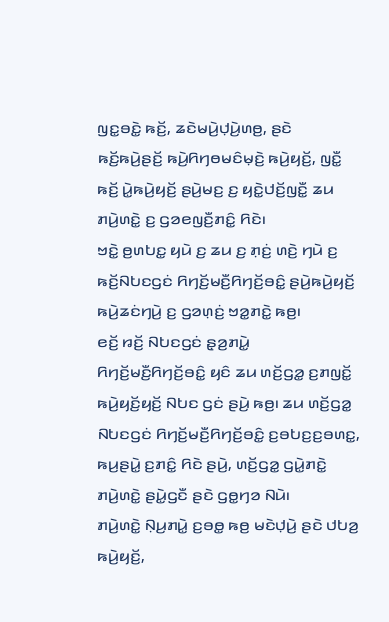ꤜꤢ꤭ꤋꤢꤧ꤭ ꤒꤢꤩ꤬, ꤘꤢꤧꤗꤣꤧ꤬ꤓ꤫ꤣꤧ꤬ꤛꤥ꤬, ꤔꤢꤧ ꤒꤢꤩ꤬ꤒꤣꤧ꤬ꤔꤢꤩ꤬ ꤒꤣꤧ꤬ꤖꤚꤥꤗꤢꤨꤗ꤫ꤢꤧ꤬ ꤒꤣꤧ꤬ꤟꤢꤩ꤬, ꤜꤢꤪ꤭ ꤒꤢꤩ꤬ ꤣꤧ꤭ꤒꤣꤧ꤬ꤟꤢꤩ꤬ ꤔꤣꤧ꤬ꤗꤢ꤬ ꤢ꤬ ꤟꤢꤧ꤭ꤓꤢꤩ꤬ꤜꤢꤪ꤭ ꤘꤣ ꤊꤣꤧ꤬ꤛꤢꤧ꤭ ꤢ꤬ ꤞꤤꤕꤜꤢꤪ꤬ꤊꤢꤨ꤭ ꤖꤢꤧ꤯
ꤠꤢꤧ꤭ ꤥ꤬ꤛꤝꤢ꤭ ꤟꤣꤧ ꤢ꤬ ꤘꤣ ꤢ꤬ ꤊ꤫ꤢꤦ꤬ ꤛꤢꤧ꤬ ꤚꤣꤧ ꤢ꤬ ꤒꤢꤩ꤬ꤡꤝꤢꤞꤢꤦ ꤖꤚꤢꤩ꤬ꤗꤢꤪ꤬ꤖꤚꤢꤩ꤬ꤋꤢꤨ꤭ ꤔꤣꤧ꤬ꤒꤣꤧ꤬ꤟꤢꤩ꤬ ꤒꤣꤧ꤬ꤘꤢꤦꤚꤣꤧ꤬ ꤢ꤬ ꤞꤤꤛ꤫ꤢꤦ꤬ ꤠꤤ꤭ꤊꤢꤧ꤭ ꤒꤥ꤬꤯
ꤕꤢꤩ꤬ ꤙꤢꤩ꤬ ꤡꤝꤢꤞꤢꤦ ꤔ꤫ꤤ꤬ꤊꤣꤧ꤭ ꤖꤚꤢꤩ꤬ꤗꤢꤪ꤬ꤖꤚꤢꤩ꤬ꤋꤢꤨ꤭ ꤟꤢꤨ ꤘꤣ ꤛꤢꤩ꤬ꤞꤤ꤭ ꤢ꤬ꤊꤜꤢꤩ꤭ ꤒꤣꤧ꤬ꤟꤢꤩ꤬ꤟꤢꤩ꤬ ꤡꤝꤢ ꤞꤢꤦ ꤔꤣꤧ꤬ ꤒꤥ꤬꤯ ꤘꤣ ꤛꤢꤩ꤬ꤞꤤ꤭ ꤡꤝꤢꤞꤢꤦ ꤖꤚꤢꤩ꤬ꤗꤢꤪ꤬ꤖꤚꤢꤩ꤬ꤋꤢꤨ꤭ ꤢ꤬ꤋꤝꤢ꤬ꤢ꤬ꤋꤛꤢ꤭, ꤒꤣ꤬ꤔꤣꤧ꤭ ꤢ꤬ꤊꤢꤨ꤭ ꤖꤢꤧ ꤔꤣꤧ꤬, ꤛꤢꤩ꤬ꤞꤤ꤭ ꤞꤣꤧ꤭ꤊꤢꤧ꤭ ꤊꤣꤧ꤬ꤛꤢꤧ꤭ ꤔꤣꤧ꤭ꤞꤢꤪ ꤔꤢꤧ ꤞꤥ꤭ꤚꤤ ꤡꤣꤧ꤯
ꤊꤣꤧ꤬ꤛꤢꤧ꤭ ꤡ꤫ꤣ꤬ꤊꤣꤧ꤭ ꤢ꤬ꤋꤥ꤭ ꤒꤥ꤬ ꤗꤢꤧꤓ꤫ꤣꤧ꤬ ꤔꤢꤧ ꤓꤝꤤ꤬ ꤒꤣꤧ꤬ꤟꤢꤩ꤬,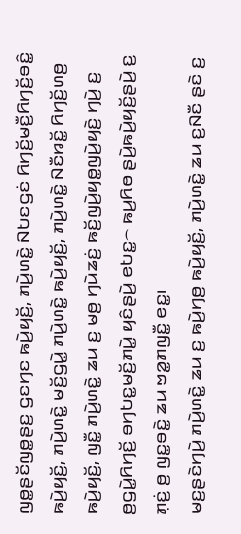ꤜꤥ꤭ꤔꤢꤩꤜꤥ꤭ꤔꤢ꤬ ꤞꤢꤚꤢ ꤒꤣꤧ꤬ꤟꤢꤩ꤬, ꤊꤣꤧ꤬ꤛꤢꤧ꤭ ꤡꤝꤢꤞꤢꤦ ꤖꤚꤢꤩ꤬ꤗꤢꤪ꤬ꤖꤚꤢꤩ꤬ꤋꤢꤨ꤭ ꤒꤣꤧ꤬ꤟꤢꤩ꤬, ꤊꤣꤧ꤬ꤛꤢꤧ꤭ ꤗꤢꤩ꤬ꤞꤣꤧ꤭ ꤊꤣꤧ꤬ꤛꤢꤧ꤭ ꤒꤣꤧ꤬ꤟꤢꤩ꤬, ꤊꤣꤧ꤬ꤛꤢꤧ꤭ ꤡꤢꤪꤙꤢꤩ꤭ ꤖꤚꤢꤩ꤬ꤛꤥ꤬ ꤒꤣꤧ꤬ꤟꤢꤩ꤬, ꤜꤢꤪ꤭ ꤊꤣꤧ꤬ꤛꤢꤧ꤭ ꤘꤣ ꤢ꤬ ꤗꤥ꤬ ꤚꤣꤧꤘꤢꤦ꤬ ꤒꤢꤩ꤬ꤜꤣꤧ꤬ꤟꤥ꤭ꤜꤣꤧ꤬ꤟꤢꤧ꤬ ꤚꤣꤧ꤬ ꤢ꤬ ꤥ꤬ꤞꤣꤧ꤭ꤖꤚꤢꤩ꤬ ꤋꤚꤝꤢ꤭ꤗꤢꤩ꤬ꤊꤣꤧ꤭ ꤟꤢꤨꤔꤣꤧ꤬ ꤕꤝꤢ꤭꤮ ꤒꤣ꤬ꤖꤥ ꤔꤣꤧ꤬ꤒꤣꤧ꤬ꤟꤢꤩ꤬ꤔꤣꤧ꤬ ꤢ꤬ ꤊ꤫ꤢꤦ꤬ ꤥ꤬ ꤜꤢ꤭ꤋꤢꤧ꤭ ꤘꤣ ꤠꤤ꤭ꤊꤜꤢꤪ꤭ ꤕꤢ꤭꤯
ꤗꤢ꤬ꤔꤢꤧꤚꤣꤧ꤬ ꤊꤣꤧ꤬ꤛꤢꤧ꤭ ꤘꤣ ꤢ꤬ ꤒꤣꤧ꤬ꤚꤥ꤬ ꤒꤣꤧ꤬ꤟꤢꤩ꤬, ꤊꤣꤧ꤬ꤛꤢꤧ꤭ ꤘꤣ ꤢ꤬ꤡꤢꤪ ꤔꤢꤧ ꤢ꤬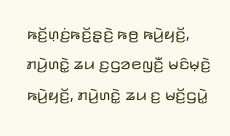ꤒꤢꤩ꤬ꤛ꤫ꤢꤦ꤬ꤒꤢꤩ꤬ꤔ꤫ꤢꤧ꤬ ꤒꤥ꤬ ꤒꤣꤧ꤬ꤟꤢꤩ꤬, ꤊꤣꤧ꤬ꤛꤢꤧ꤭ ꤘꤣ ꤢ꤬ꤞꤤꤕꤜꤢꤪ꤬ ꤗꤢꤨꤗ꤫ꤢꤧ꤬ ꤒꤣꤧ꤬ꤟꤢꤩ꤬, ꤊꤣꤧ꤬ꤛꤢꤧ꤭ ꤘꤣ ꤢ꤬ ꤗꤢꤩ꤬ꤞꤣꤧ꤭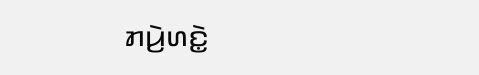ꤊꤣꤧ꤬ꤛꤢꤧ꤭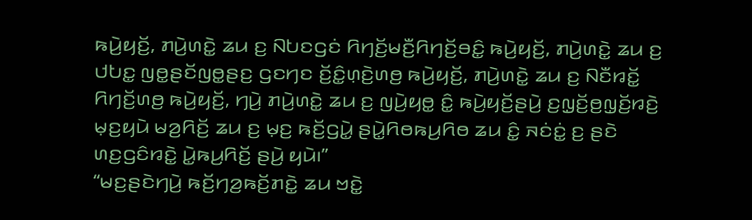ꤒꤣꤧ꤬ꤟꤢꤩ꤬, ꤊꤣꤧ꤬ꤛꤢꤧ꤭ ꤘꤣ ꤢ꤬ ꤡꤝꤢꤞꤢꤦ ꤖꤚꤢꤩ꤬ꤗꤢꤪ꤬ꤖꤚꤢꤩ꤬ꤋꤢꤨ꤭ ꤒꤣꤧ꤬ꤟꤢꤩ꤬, ꤊꤣꤧ꤬ꤛꤢꤧ꤭ ꤘꤣ ꤢ꤬ ꤓꤝꤢ꤭ ꤜꤥ꤭ꤔꤢꤩꤜꤥ꤭ꤔꤢ꤬ ꤞꤢꤚꤢ ꤢꤩ꤬ꤢꤨ꤭ꤛ꤫ꤢꤧ꤬ꤛꤥ꤬ ꤒꤣꤧ꤬ꤟꤢꤩ꤬, ꤊꤣꤧ꤬ꤛꤢꤧ꤭ ꤘꤣ ꤢ꤬ ꤡꤢꤪꤙꤢꤩ꤭ ꤖꤚꤢꤩ꤬ꤛꤥ꤬ ꤒꤣꤧ꤬ꤟꤢꤩ꤬, ꤚꤣꤧ꤬ ꤊꤣꤧ꤬ꤛꤢꤧ꤭ ꤘꤣ ꤢ꤬ ꤜꤣꤧ꤬ꤟꤥ꤭ ꤢꤨ꤭ ꤒꤣꤧ꤬ꤟꤢꤩ꤬ꤔꤣꤧ꤬ ꤢ꤬ꤜ꤫ꤢꤩ꤬ꤥ꤬ꤜ꤫ꤢꤩ꤬ꤙꤢꤧ꤬ ꤗ꤫ꤢ꤬ꤟꤣꤧ ꤗꤤ꤬ꤖꤢꤩ꤬ ꤘꤣ ꤢ꤬ ꤗ꤫ꤢ꤬ ꤒꤢꤩ꤬ꤞꤣꤧ꤭ ꤔꤣꤧ꤭ꤖꤥꤒꤣ꤬ꤖꤥ ꤘꤣ ꤢꤨ꤭ ꤏꤢꤦꤢꤦ꤭ ꤢ꤬ ꤔꤢꤧ ꤛꤢ꤬ꤞꤢꤨꤙꤢꤧ꤭ ꤣꤧ꤭ꤒꤣ꤬ꤖꤢꤩ꤬ ꤔꤣꤧ꤬ ꤟꤣꤧ꤯”
“ꤗꤢ꤬ꤔꤢꤧꤚꤣꤧ꤬ ꤒꤢꤩ꤬ꤚꤤ꤬ꤒꤢꤩ꤬ꤊꤢꤧ꤭ ꤘꤣ ꤠꤢꤧ꤭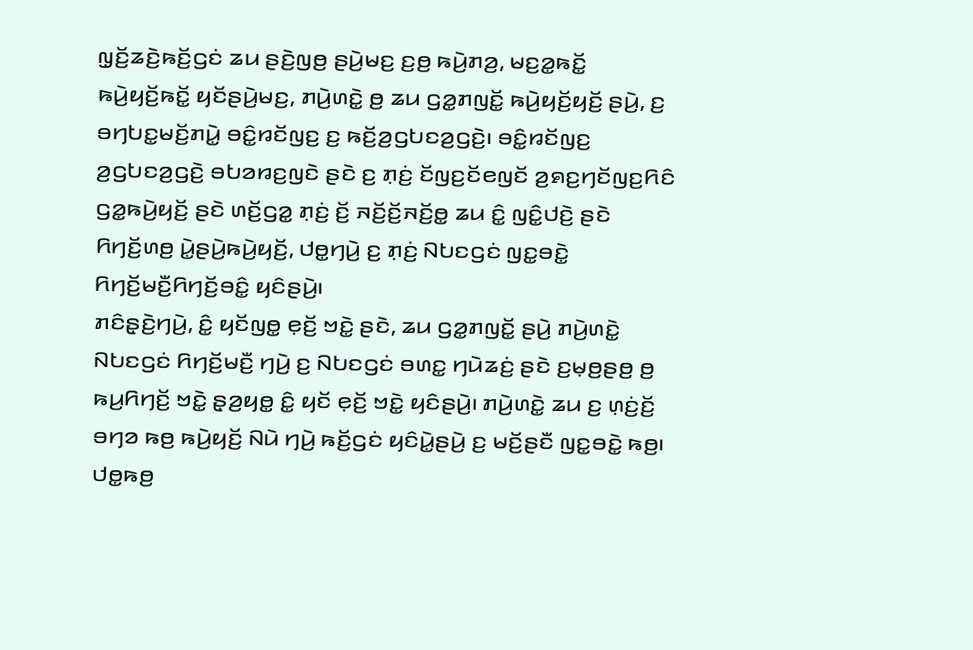ꤜ꤫ꤢꤩ꤬ꤘꤢꤧ꤬ꤒꤢꤩ꤬ꤞꤢꤦ ꤘꤣ ꤔꤢꤧ꤬ꤜꤥ꤬ ꤔꤣꤧ꤬ꤗꤢ꤬ ꤢ꤬ꤥ꤬ ꤒꤣꤧ꤬ꤊꤤ꤬, ꤗꤢ꤬ꤤ꤭ꤒꤢꤩ꤭ ꤒꤣꤧ꤬ꤟꤢꤩ꤬ꤒꤢꤩ꤭ ꤟꤢꤩꤔꤣꤧ꤬ꤗꤢ꤬, ꤊꤣꤧ꤬ꤛꤢꤧ꤭ ꤥ꤬ ꤘꤣ ꤞꤤ꤭ꤊꤜꤢꤩ꤭ ꤒꤣꤧ꤬ꤟꤢꤩ꤬ꤟꤢꤩ꤬ ꤔꤣꤧ꤬, ꤢ꤬ ꤋꤚꤝꤢ꤭ꤗꤢꤩ꤬ꤊꤣꤧ꤭ ꤋꤢꤨ꤭ꤙꤢꤩꤜꤢ꤬ ꤢ꤬ ꤒꤢꤩ꤬ꤤ꤬ꤞꤝꤢꤤ꤬ꤞꤢꤧ꤬꤯ ꤋꤢꤨ꤭ꤙꤢꤩꤜꤢ꤬ ꤤ꤬ꤞꤝꤢꤤ꤬ꤞꤢꤧ꤬ ꤋꤝꤤꤙꤢ꤬ꤜꤢꤧ ꤔꤢꤧ ꤢ꤬ ꤊ꤫ꤢꤦ꤬ ꤢꤩꤜꤢ꤬ꤢꤩꤕꤜꤢꤩ ꤤ꤬ꤎꤢ꤬ꤚꤢꤩꤜꤢ꤬ꤖꤢꤨ ꤞꤤ꤭ꤒꤣꤧ꤬ꤟꤢꤩ꤬ ꤔꤢꤧ ꤛꤢꤩ꤬ꤞꤤ꤭ ꤊ꤫ꤢꤦ꤬ ꤢꤩ꤬ ꤏꤢꤩ꤬ꤢꤩ꤬ꤏꤢꤩ꤬ꤥ꤭ ꤘꤣ ꤢꤨ꤭ ꤜꤢꤨ꤭ꤓꤢꤧ꤬ ꤔꤢꤧ ꤖꤚꤢꤩ꤬ꤛꤥ꤬ ꤣꤧ꤭ꤔꤣꤧ꤬ꤒꤣꤧ꤬ꤟꤢꤩ꤬, ꤓꤥ꤭ꤚꤣꤧ꤬ ꤢ꤬ ꤊ꤫ꤢꤦ꤬ ꤡꤝꤢꤞꤢꤦ ꤜꤢ꤭ꤋꤢꤧ꤭ ꤖꤚꤢꤩ꤬ꤗꤢꤪ꤬ꤖꤚꤢꤩ꤬ꤋꤢꤨ꤭ ꤟꤢꤨꤔꤣꤧ꤬꤯
ꤊꤢꤨꤔ꤫ꤢꤧ꤬ꤚꤣꤧ꤬, ꤢꤨ꤭ ꤟꤢꤩꤜꤥ꤭ ꤕ꤫ꤢꤩ꤬ ꤠꤢꤧ꤭ ꤔꤢꤧ, ꤘꤣ ꤞꤤ꤭ꤊꤜꤢꤩ꤭ ꤔꤣꤧ꤬ ꤊꤣꤧ꤬ꤛꤢꤧ꤭ ꤡꤝꤢꤞꤢꤦ ꤖꤚꤢꤩ꤬ꤗꤢꤪ꤬ ꤚꤣꤧ꤬ ꤢ꤬ ꤡꤝꤢꤞꤢꤦ ꤋꤛꤢ꤭ ꤚꤣꤧꤘꤢꤦ꤬ ꤔꤢꤧ ꤢ꤬ꤗ꤫ꤥ꤬ꤔꤥ꤬ ꤥ꤬ ꤒꤣ꤬ꤖꤚꤢꤩ꤬ ꤠꤢꤧ꤭ ꤔ꤫ꤤ꤬ꤟꤥ꤭ ꤢꤨ꤭ ꤟꤢꤩ ꤕ꤫ꤢꤩ꤬ ꤠꤢꤧ꤭ ꤟꤢꤨꤔꤣꤧ꤬꤯ ꤊꤣꤧ꤬ꤛꤢꤧ꤭ ꤘꤣ ꤢ꤬ ꤛ꤫ꤢꤦ꤬ꤢꤩ꤬ ꤋꤚꤤ ꤒꤥ꤬ ꤒꤣꤧ꤬ꤟꤢꤩ꤬ ꤡꤣꤧ ꤚꤣꤧ꤬ ꤒꤢꤩ꤬ꤞꤢꤦ ꤟꤢꤨꤣꤧ꤭ꤔꤣꤧ꤬ ꤢ꤬ ꤗꤢꤩ꤬ꤔꤢꤪ ꤜꤢ꤭ꤋꤢꤧ꤭ ꤒꤥ꤬꤯
ꤓꤥ꤭ꤒꤥ꤬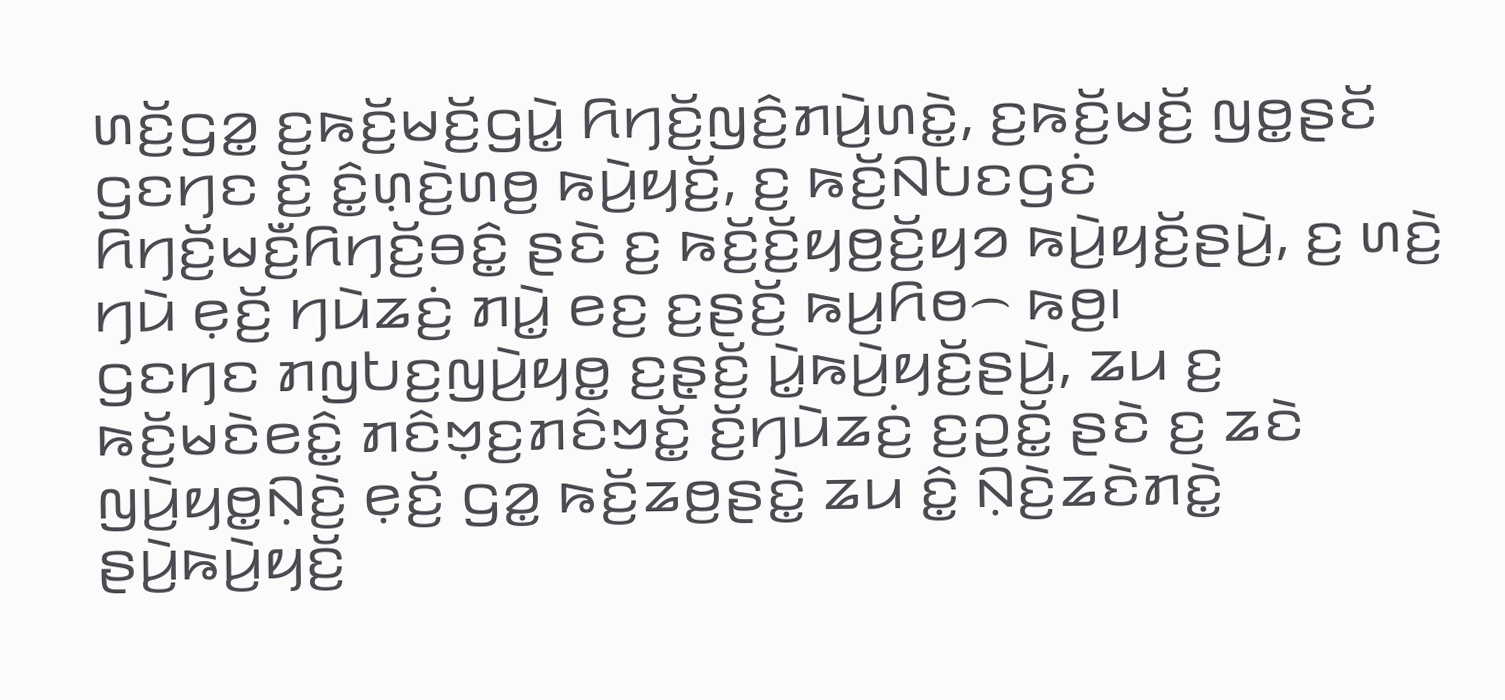ꤛꤢꤩ꤬ꤞꤤ꤭ ꤢ꤬ꤒꤢꤩ꤬ꤗꤢꤩ꤬ꤞꤣꤧ꤭ ꤖꤚꤢꤩ꤬ꤜꤢꤨ꤬ꤊꤣꤧ꤬ꤛꤢꤧ꤭, ꤢ꤬ꤒꤢꤩ꤬ꤗꤢꤩ꤬ ꤜꤥ꤭ꤔꤢꤩ ꤞꤢꤚꤢ ꤢꤩ꤬ ꤢꤨ꤭ꤛ꤫ꤢꤧ꤬ꤛꤥ꤬ ꤒꤣꤧ꤬ꤟꤢꤩ꤬, ꤢ꤬ ꤒꤢꤩ꤬ꤡꤝꤢꤞꤢꤦ ꤖꤚꤢꤩ꤬ꤗꤢꤪ꤬ꤖꤚꤢꤩ꤬ꤋꤢꤨ꤭ ꤔꤢꤧ ꤢ꤬ ꤒꤢꤩ꤬ꤢꤩ꤬ꤟꤥ꤬ꤢꤩ꤬ꤟꤤ ꤒꤣꤧ꤬ꤟꤢꤩ꤬ꤔꤣꤧ꤬, ꤢ꤬ ꤛꤢꤧ꤬ ꤚꤣꤧ ꤕ꤫ꤢꤩ꤬ ꤚꤣꤧꤘꤢꤦ꤬ ꤊꤣꤧ꤭ ꤕꤢ꤬ ꤢ꤬ꤔꤢꤩ꤬ ꤒꤣ꤬ꤖꤥ꤮ ꤒꤥ꤬꤯
ꤞꤢꤚꤢ ꤊꤜꤝꤢ꤬ꤜꤣꤧ꤬ꤟꤥ꤭ ꤢ꤬ꤔ꤫ꤢꤩ꤬ ꤣꤧ꤭ꤒꤣꤧ꤬ꤟꤢꤩ꤬ꤔꤣꤧ꤬, ꤘꤣ ꤢ꤬ ꤒꤢꤩ꤬ꤗꤢꤧꤕꤢꤨ꤭ ꤊꤢꤨꤠ꤫ꤢ꤬ꤊꤢꤨꤠꤢꤩ꤭ ꤢꤩ꤬ꤚꤣꤧꤘꤢꤦ꤬ ꤢ꤬ꤑꤢꤩ꤭ ꤔꤢꤧ ꤢ꤬ ꤘꤢꤧ ꤜꤣꤧ꤬ꤟꤥ꤭ꤡ꤫ꤢꤧ꤬ ꤕ꤫ꤢꤩ꤬ ꤞꤤ꤭ ꤒꤢꤩ꤬ꤘꤥ꤬ꤔꤢꤧ꤭ ꤘꤣ ꤢꤨ꤭ ꤡ꤫ꤢꤧ꤬ꤘꤢꤧꤊꤢꤧ꤭ ꤔꤣꤧ꤬ꤒꤣꤧ꤬ꤟꤢꤩ꤬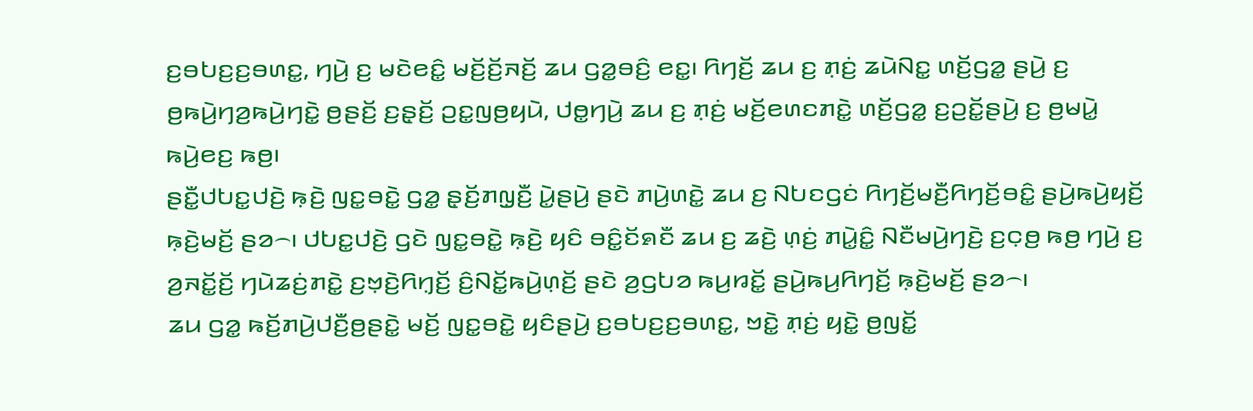ꤢ꤬ꤋꤝꤢ꤬ꤢ꤬ꤋꤛꤢ꤭, ꤚꤣꤧ꤬ ꤢ꤬ ꤗꤢꤧꤕꤢꤨ꤭ ꤗꤢꤩ꤬ꤢꤩ꤬ꤏꤢꤩ꤬ ꤘꤣ ꤞꤤ꤭ꤋꤢꤨ꤬ ꤕꤢ꤭꤯ ꤖꤚꤢꤩ꤬ ꤘꤣ ꤢ꤬ ꤊ꤫ꤢꤦ꤬ ꤘꤣꤧꤡꤢ꤭ ꤛꤢꤩ꤬ꤞꤤ꤭ ꤔꤣꤧ꤬ ꤢ꤬ ꤥ꤬ꤒꤣꤧ꤬ꤚꤤ꤬ꤒꤣꤧ꤬ꤚꤢꤧ꤭ ꤥ꤬ꤔꤢꤩ꤬ ꤢ꤬ꤔ꤫ꤢꤩ꤬ ꤑꤢ꤭ꤜꤥ꤬ꤟꤣꤧ, ꤓꤥ꤭ꤚꤣꤧ꤬ ꤘꤣ ꤢ꤬ ꤊ꤫ꤢꤦ꤬ ꤗꤢꤩ꤬ꤕꤛꤢꤊꤢꤧ꤭ ꤛꤢꤩ꤬ꤞꤤ꤭ ꤢ꤬ꤑꤢꤩ꤭ꤔꤣꤧ꤬ ꤢ꤬ ꤥ꤬ꤗꤣꤧ꤭ ꤒꤣꤧ꤬ꤕꤢ꤬ ꤒꤥ꤬꤯
ꤔꤢꤪ꤭ꤓꤝꤢ꤭ꤓꤢꤧ꤬ ꤒ꤫ꤢꤧ꤬ ꤜꤢ꤭ꤋꤢꤧ꤭ ꤞꤤ꤭ ꤔ꤫ꤢꤩ꤬ꤊꤜ꤫ꤢꤪ꤬ ꤣꤧ꤭ꤔꤣꤧ꤬ ꤔꤢꤧ ꤊꤣꤧ꤬ꤛꤢꤧ꤭ ꤘꤣ ꤢ꤬ ꤡꤝꤢꤞꤢꤦ ꤖꤚꤢꤩ꤬ꤗꤢꤪ꤬ꤖꤚꤢꤩ꤬ꤋꤢꤨ꤭ ꤔꤣꤧ꤬ꤒꤣꤧ꤬ꤟꤢꤩ꤬ ꤒ꤫ꤢꤧ꤬ꤗꤢꤩ꤬ ꤔꤤ꤮꤯ ꤓꤝꤢ꤭ꤓꤢꤧ꤬ ꤞꤢꤧ ꤜꤢ꤭ꤋꤢꤧ꤭ ꤒ꤫ꤢꤧ꤬ ꤟꤢꤨ ꤋꤢꤨ꤭ꤢꤩꤎꤢꤪ ꤘꤣ ꤢ꤬ ꤘꤢꤧ꤬ ꤛ꤫ꤢꤦ꤬ ꤊꤣꤧ꤭ꤢꤨ꤭ ꤡꤢꤪꤗꤣꤧ꤬ꤚꤢꤧ꤬ ꤢ꤬ꤍ꤫ꤥ꤬ ꤒꤥ꤬ ꤚꤣꤧ꤬ ꤢ꤬ ꤤ꤬ꤏꤢꤩ꤭ꤢꤩ꤬ ꤚꤣꤧꤘꤢꤦ꤬ꤊꤢꤧ꤭ ꤢ꤬ꤠ꤫ꤢꤧ꤬ꤖꤚ꤫ꤢꤩ꤬ ꤢꤨ꤬ꤡꤢꤩ꤭ꤒꤣꤧ꤬ꤛ꤫ꤢꤩ꤬ ꤔꤢꤧ ꤤ꤬ꤞꤝꤤ ꤒꤣ꤬ꤙꤢꤩ꤭ ꤔꤣꤧ꤬ꤒꤣ꤬ꤖꤚꤢꤩ꤬ ꤒ꤫ꤢꤧ꤬ꤗꤢꤩ꤬ ꤔꤤ꤮꤯
ꤘꤣ ꤞꤤ꤭ ꤒꤢꤩ꤬ꤊꤣꤧ꤬ꤓꤢꤪ꤬ꤥ꤬ꤔꤢꤧ꤭ ꤗꤢꤩ꤬ ꤜꤢ꤭ꤋꤢꤧ꤭ ꤟꤢꤨꤔꤣꤧ꤬ ꤢ꤬ꤋꤝꤢ꤬ꤢ꤬ꤋꤛꤢ꤭, ꤠꤢꤧ꤭ ꤊ꤫ꤢꤦ꤬ ꤟꤢꤧ꤭ ꤥ꤬ꤜꤢꤩ꤭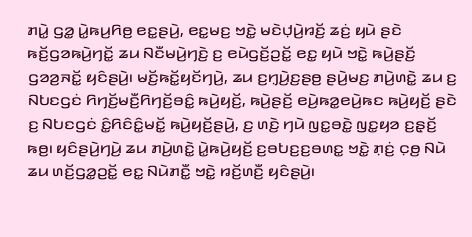ꤊꤣꤧ꤭ ꤞꤤ꤭ ꤣꤧ꤭ꤒꤣ꤬ꤖꤥ꤬ ꤕꤢ꤭ꤔꤣꤧ꤬, ꤕꤢ꤭ꤗꤢ꤬ ꤠꤢꤧ꤭ ꤗꤢꤧꤓ꤫ꤣꤧ꤬ꤙꤢꤩ꤬ ꤘꤢꤦ꤬ ꤟꤣꤧ ꤔꤢꤧ ꤒꤢꤩ꤬ꤞꤤꤒꤣꤧ꤬ꤚꤢꤩ꤭ ꤘꤣ ꤡꤢꤪꤗꤣꤧ꤬ꤚꤢꤧ꤬ ꤢ꤬ ꤕꤣꤧꤞꤢꤩ꤬ꤑꤢꤩ꤭ ꤕꤢ꤭ ꤟꤣꤧ ꤠꤢꤧ꤭ ꤒꤣꤧ꤬ꤔꤢꤩ꤬ ꤞꤤꤤ꤬ꤏꤢꤩ꤭ ꤟꤢꤨꤔꤣꤧ꤬꤯ ꤗꤢꤩ꤬ꤒꤢꤩ꤭ꤟꤢꤩꤚꤣꤧ꤬, ꤘꤣ ꤢ꤬ꤚ꤫ꤣꤧ꤬ꤢ꤬ꤔꤥ꤬ ꤔꤣꤧ꤬ꤗꤢ꤬ ꤊꤣꤧ꤬ꤛꤢꤧ꤭ ꤘꤣ ꤢ꤬ ꤡꤝꤢꤞꤢꤦ ꤖꤚꤢꤩ꤬ꤗꤢꤪ꤬ꤖꤚꤢꤩ꤬ꤋꤢꤨ꤭ ꤒꤣꤧ꤬ꤟꤢꤩ꤬, ꤒꤣꤧ꤬ꤔꤢꤩ꤬ ꤕꤣꤧ꤬ꤒꤤ꤭ꤕꤣꤧ꤬ꤒꤢ ꤒꤣꤧ꤬ꤟꤢꤩ꤬ ꤔꤢꤧ ꤢ꤬ ꤡꤝꤢꤞꤢꤦ ꤢꤨ꤭ꤖꤢꤨꤢꤨ꤭ꤗꤢꤩ꤭ ꤒꤣꤧ꤬ꤟꤢꤩ꤬ꤔꤣꤧ꤬, ꤢ꤬ ꤛꤢꤧ꤬ ꤚꤣꤧ ꤜꤢ꤭ꤋꤢꤧ꤭ ꤜꤢ꤭ꤟꤤ ꤢ꤬ꤔ꤫ꤢꤩ꤬ ꤒꤥ꤬꤯ ꤟꤢꤨꤔꤣꤧ꤬ꤚꤣꤧ꤬ ꤘꤣ ꤊꤣꤧ꤬ꤛꤢꤧ꤭ ꤣꤧ꤭ꤒꤣꤧ꤬ꤟꤢꤩ꤬ ꤢ꤬ꤋꤝꤢ꤬ꤢ꤬ꤋꤛꤢ꤭ ꤠꤢꤧ꤭ ꤊ꤫ꤢꤦ꤬ ꤍ꤫ꤥ꤬ ꤡꤣꤧ ꤘꤣ ꤛꤢꤩ꤬ꤞꤤ꤭ꤑꤢꤩ꤭ ꤕꤢ꤭ ꤡꤣꤧꤊꤢꤪ꤭ ꤠꤢꤧ꤭ ꤙꤢꤩ꤬ꤛꤢꤪ꤬ ꤟꤢꤨꤔꤣꤧ꤬꤯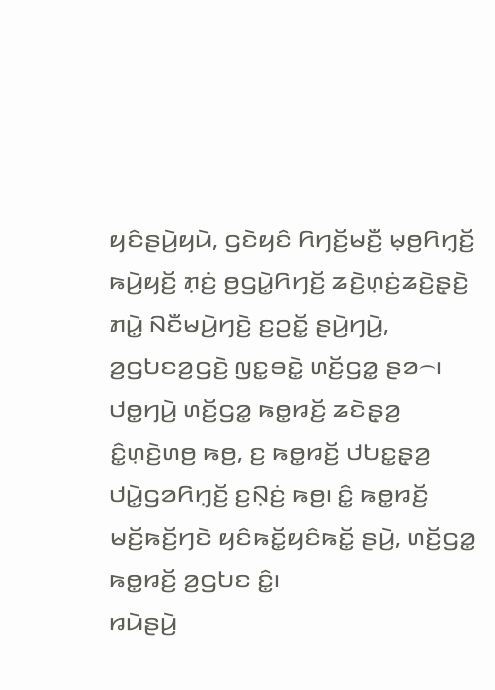ꤟꤢꤨꤔꤣꤧ꤬ꤟꤣꤧ, ꤞꤢꤧꤟꤢꤨ ꤖꤚꤢꤩ꤬ꤗꤢꤪ꤬ ꤗ꤫ꤥ꤬ꤖꤚ꤫ꤢꤩ꤬ ꤒꤣꤧ꤬ꤟꤢꤩ꤬ ꤊ꤫ꤢꤦ꤬ ꤥ꤬ꤞꤣꤧ꤭ꤖꤚꤢꤩ꤬ ꤘꤢꤧ꤬ꤛ꤫ꤢꤦ꤬ꤘꤢꤧ꤬ꤔ꤫ꤢꤧ꤬ ꤊꤣꤧ꤭ ꤡꤢꤪꤗꤣꤧ꤬ꤚꤢꤧ꤬ ꤢ꤬ꤑꤢꤩ꤭ ꤔꤣꤧ꤬ꤚꤣꤧ꤬, ꤤ꤬ꤞꤝꤢꤤ꤬ꤞꤢꤧ꤬ ꤜꤢ꤭ꤋꤢꤧ꤭ ꤛꤢꤩ꤬ꤞꤤ꤭ ꤔꤤ꤮꤯ ꤓꤥ꤭ꤚꤣꤧ꤬ ꤛꤢꤩ꤬ꤞꤤ꤭ ꤒꤥ꤭ꤙꤢꤩ꤬ ꤘꤢꤧꤔ꤫ꤤ꤬ ꤢꤨ꤭ꤛ꤫ꤢꤧ꤬ꤛꤥ꤬ ꤒꤥ꤬, ꤢ꤬ ꤒꤥ꤭ꤙꤢꤩ꤬ ꤓꤝꤢ꤭ꤔ꤫ꤤ꤬ ꤓꤣꤧ꤭ꤞꤤꤖꤚ꤫ꤢꤩ꤬ ꤢ꤬ꤡ꤫ꤢꤦ꤬ ꤒꤥ꤬꤯ ꤢꤨ꤭ ꤒꤥ꤭ꤙꤢꤩ꤬ ꤗꤢꤩ꤬ꤒꤢꤩ꤬ꤚꤢꤧ ꤟꤢꤨꤒꤢꤩ꤭ꤟꤢꤨꤒꤢꤩ꤭ ꤔꤣꤧ꤬, ꤛꤢꤩ꤬ꤞꤤ꤭ ꤒꤥ꤭ꤙꤢꤩ꤬ ꤤ꤬ꤞꤝꤢ ꤢꤨ꤭꤯
ꤙꤣꤧꤔꤣꤧ꤬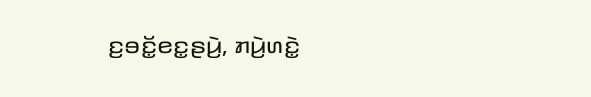ꤢ꤬ꤋꤢꤩ꤭ꤕꤢ꤭ꤔꤣꤧ꤬, ꤊꤣꤧ꤬ꤛꤢꤧ꤭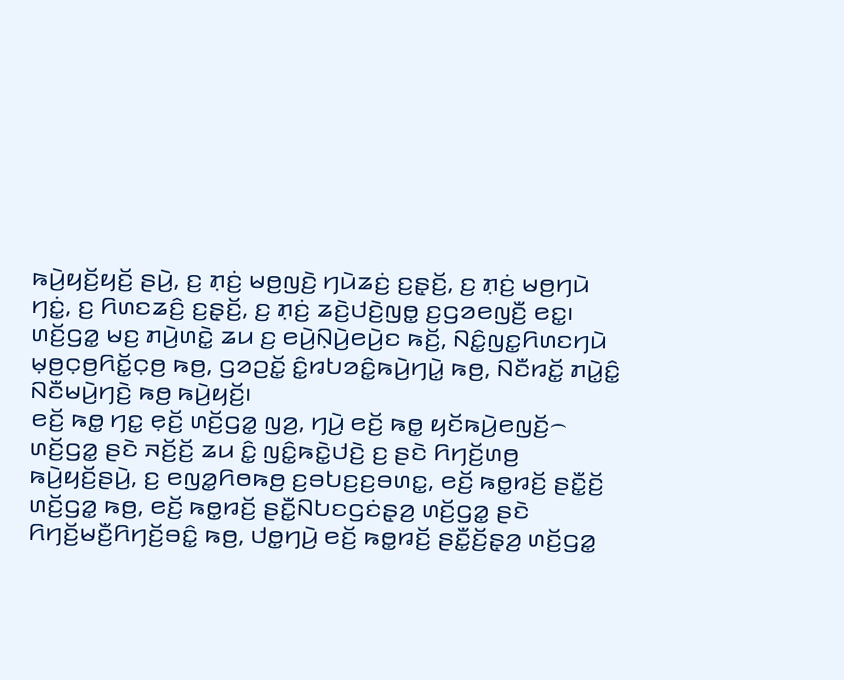ꤒꤣꤧ꤬ꤟꤢꤩ꤬ꤟꤢꤩ꤬ ꤔꤣꤧ꤬, ꤢ꤬ ꤊ꤫ꤢꤦ꤬ ꤗꤥ꤬ꤜꤢꤧ꤬ ꤚꤣꤧꤘꤢꤦ꤬ ꤢ꤬ꤔ꤫ꤢꤩ꤬, ꤢ꤬ ꤊ꤫ꤢꤦ꤬ ꤗꤥ꤬ꤚꤣꤧ ꤚꤢꤦ꤭, ꤢ꤬ ꤖꤛꤢꤘꤢꤨ꤬ ꤢ꤬ꤔ꤫ꤢꤩ꤬, ꤢ꤬ ꤊ꤫ꤢꤦ꤬ ꤘꤢꤧ꤬ꤓꤢꤧ꤬ꤜꤥ꤭ ꤢ꤬ꤞꤤꤕꤜꤢꤪ꤬ ꤕꤢ꤭꤯ ꤛꤢꤩ꤬ꤞꤤ꤭ ꤗꤢ꤬ ꤊꤣꤧ꤬ꤛꤢꤧ꤭ ꤘꤣ ꤢ꤬ ꤕꤣꤧ꤬ꤡ꤫ꤣꤧ꤬ꤕꤣꤧ꤬ꤢ ꤒꤢꤩ꤬, ꤡꤢꤨ꤭ꤜꤢ꤭ꤖꤛꤢꤚꤣꤧ ꤗ꤫ꤥ꤬ꤍ꤫ꤥ꤬ꤖꤢꤩ꤭ꤍ꤫ꤥ꤬ ꤒꤥ꤬, ꤞꤤꤑꤢꤩ꤭ ꤢꤨ꤭ꤙꤝꤤꤢꤨ꤭ꤒꤣꤧ꤬ꤚꤣꤧ꤭ ꤒꤥ꤬, ꤡꤢꤪꤙꤢꤩ꤭ ꤊꤣꤧ꤭ꤢꤨ꤭ ꤡꤢꤪꤗꤣꤧ꤬ꤚꤢꤧ꤬ ꤒꤥ꤬ ꤒꤣꤧ꤬ꤟꤢꤩ꤬꤯
ꤕꤢꤩ꤬ ꤒꤥ꤭ ꤚꤢ꤭ ꤕ꤫ꤢꤩ꤬ ꤛꤢꤩ꤬ꤞꤤ꤭ ꤜꤤ꤬, ꤚꤣꤧ꤬ ꤕꤢꤩ꤬ ꤒꤥ꤭ ꤟꤢꤩꤒꤣꤧ꤬ꤕꤜꤢꤩ꤬꤮ ꤛꤢꤩ꤬ꤞꤤ꤭ ꤔꤢꤧ ꤏꤢꤩ꤬ꤢꤩ꤬ ꤘꤣ ꤢꤨ꤭ ꤜꤢꤨ꤭ꤒꤢꤧ꤭ꤓꤢꤧ꤬ ꤢ꤬ ꤔꤢꤧ ꤖꤚꤢꤩ꤬ꤛꤥ꤬ ꤒꤣꤧ꤬ꤟꤢꤩ꤬ꤔꤣꤧ꤬, ꤢ꤬ ꤕꤜꤤ꤭ꤖꤥꤒꤥ꤬ ꤢ꤬ꤋꤝꤢ꤬ꤢ꤬ꤋꤛꤢ꤭, ꤕꤢꤩ꤬ ꤒꤥ꤭ꤙꤢꤩ꤬ ꤔꤢꤪ꤭ꤢꤩ꤬ ꤛꤢꤩ꤬ꤞꤤ꤭ ꤒꤥ꤬, ꤕꤢꤩ꤬ ꤒꤥ꤭ꤙꤢꤩ꤬ ꤔꤢꤪ꤭ꤡꤝꤢꤞꤢꤦꤔ꤫ꤤ꤬ ꤛꤢꤩ꤬ꤞꤤ꤭ ꤔꤢꤧ ꤖꤚꤢꤩ꤬ꤗꤢꤪ꤬ꤖꤚꤢꤩ꤬ꤋꤢꤨ꤭ ꤒꤥ꤬, ꤓꤥ꤭ꤚꤣꤧ꤬ ꤕꤢꤩ꤬ ꤒꤥ꤭ꤙꤢꤩ꤬ ꤔꤢꤪ꤭ꤢꤩ꤬ꤔ꤫ꤤ꤬ ꤛꤢꤩ꤬ꤞꤤ꤭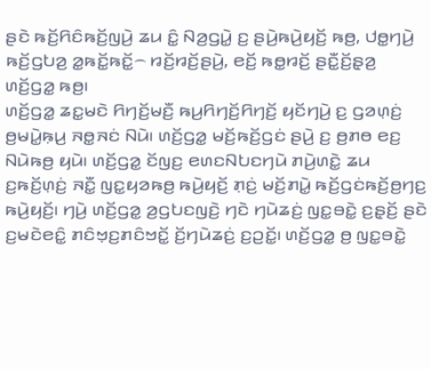ꤔꤢꤧ ꤒꤢꤩ꤬ꤖꤢꤨꤒꤢꤩ꤬ꤜꤣꤧ꤬ ꤘꤣ ꤢꤨ꤭ ꤡꤤ꤬ꤞꤣꤧ꤭ ꤢ꤬ ꤔꤣꤧ꤬ꤒꤣꤧ꤬ꤟꤢꤩ꤬ ꤒꤥ꤬, ꤓꤥ꤭ꤚꤣꤧ꤬ ꤒꤢꤩ꤬ꤞꤝꤤ꤬ ꤤ꤭ꤒꤢꤩ꤭ꤒꤢꤩ꤭꤮ ꤙꤢꤩ꤬ꤙꤢꤩ꤬ꤔꤣꤧ꤬, ꤕꤢꤩ꤬ ꤒꤥ꤭ꤙꤢꤩ꤬ ꤔꤢꤪ꤭ꤢꤩ꤬ꤔ꤫ꤤ꤬ ꤛꤢꤩ꤬ꤞꤤ꤭ ꤒꤥ꤬꤯
ꤛꤢꤩ꤬ꤞꤤ꤭ ꤘꤢ꤭ꤗꤢꤧ ꤖꤚꤢꤩ꤬ꤗꤢꤪ꤬ ꤒꤣ꤬ꤖꤚꤢꤩ꤬ꤖꤚꤢꤩ꤬ ꤟꤢꤩꤚꤣꤧ꤬ ꤢ꤬ ꤞꤤꤛ꤫ꤢꤦ꤬ ꤥ꤬ꤗꤣꤧ꤭ꤒ꤫ꤣ꤬ ꤏꤥ꤭ꤏꤢꤦ ꤡꤣꤧ꤯ ꤛꤢꤩ꤬ꤞꤤ꤭ ꤗꤢꤩ꤬ꤒꤢꤩ꤬ꤞꤢꤦ ꤔꤣꤧ꤬ ꤢ꤬ ꤥ꤬ꤊꤥ ꤕꤢ꤬ ꤡꤣꤧꤒꤥ꤬ ꤟꤣꤧ꤯ ꤛꤢꤩ꤬ꤞꤤ꤭ ꤢꤩꤜꤢ꤬ ꤕꤛꤢꤡꤝꤢꤚꤣꤧ ꤊꤣꤧ꤬ꤛꤢꤧ꤭ ꤘꤣ ꤢ꤬ꤒꤢꤩ꤬ꤛ꤫ꤢꤦ꤬ ꤏꤢꤪ꤭ ꤜꤢ꤭ꤟꤤꤒꤥ꤬ ꤒꤣꤧ꤬ꤟꤢꤩ꤬ ꤊ꤫ꤢꤦ꤬ ꤗꤢꤩ꤬ꤊꤣꤧ꤭ ꤒꤢꤩ꤬ꤞꤢꤦꤒꤢꤩ꤬ꤥ꤬ꤚꤢ꤬ ꤒꤣꤧ꤬ꤟꤢꤩ꤬꤯ ꤚꤣꤧ꤬ ꤛꤢꤩ꤬ꤞꤤ꤭ ꤤ꤬ꤞꤝꤢꤜꤢꤧ꤬ ꤚꤢꤧ ꤚꤣꤧꤘꤢꤦ꤬ ꤜꤢ꤭ꤋꤢꤧ꤭ ꤢ꤬ꤔ꤫ꤢꤩ꤬ ꤔꤢꤧ ꤢ꤬ꤗꤢꤧꤕꤢꤨ꤭ ꤊꤢꤨꤠ꤫ꤢ꤬ꤊꤢꤨꤠꤢꤩ꤭ ꤢꤩ꤬ꤚꤣꤧꤘꤢꤦ꤬ ꤢ꤬ꤑꤢꤩ꤭꤯ ꤛꤢꤩ꤬ꤞꤤ꤭ ꤥ꤬ ꤜꤢ꤭ꤋꤢꤧ꤭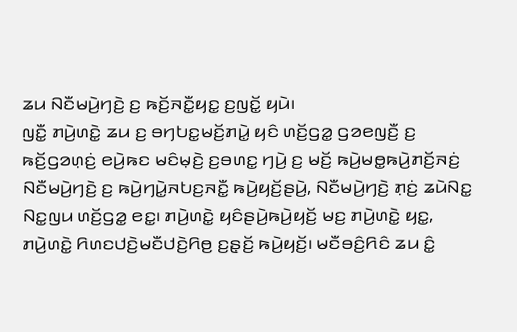ꤘꤣ ꤡꤢꤪꤗꤣꤧ꤬ꤚꤢꤧ꤬ ꤢ꤬ ꤒꤢꤩ꤬ꤏꤢꤪ꤭ꤟꤢ꤭ ꤢ꤬ꤜꤢꤩ꤭ ꤟꤣꤧ꤯
ꤜꤢꤪ꤭ ꤊꤣꤧ꤬ꤛꤢꤧ꤭ ꤘꤣ ꤢ꤬ ꤋꤚꤝꤢ꤭ꤗꤢꤩ꤬ꤊꤣꤧ꤭ ꤟꤢꤨ ꤛꤢꤩ꤬ꤞꤤ꤭ ꤞꤤꤕꤜꤢꤪ꤬ ꤢ꤬ ꤒꤢꤩ꤬ꤞꤤꤛ꤫ꤢꤦ꤬ ꤕꤣꤧ꤬ꤒꤢ ꤗꤢꤨꤗ꤫ꤢꤧ꤬ ꤢ꤬ꤋꤛꤢ꤭ ꤚꤣꤧ꤬ ꤢ꤬ ꤗꤢꤩ꤬ ꤒꤣꤧ꤬ꤗꤥ꤭ꤒꤣꤧ꤬ꤊꤢꤩ꤬ꤏꤢꤦ꤬ ꤡꤢꤪꤗꤣꤧ꤬ꤚꤢꤧ꤬ ꤢ꤬ ꤒꤣꤧ꤬ꤚꤣꤧ꤭ꤏꤝꤢ꤬ꤏꤢꤪ꤭ ꤒꤣꤧ꤬ꤟꤢꤩ꤬ꤔꤣꤧ꤬, ꤡꤢꤪꤗꤣꤧ꤬ꤚꤢꤧ꤬ ꤊ꤫ꤢꤦ꤬ ꤘꤣꤧꤡꤢ꤭ ꤡꤢ꤭ꤜꤣ ꤛꤢꤩ꤬ꤞꤤ꤭ ꤕꤢ꤭꤯ ꤊꤣꤧ꤬ꤛꤢꤧ꤭ ꤟꤢꤨꤔꤣꤧ꤬ꤒꤣꤧ꤬ꤟꤢꤩ꤬ ꤗꤢ꤬ ꤊꤣꤧ꤬ꤛꤢꤧ꤭ ꤟꤢ꤭, ꤊꤣꤧ꤬ꤛꤢꤧ꤭ ꤖꤛꤢꤓꤢꤧ꤬ꤗꤢꤪꤓꤢꤧ꤬ꤖꤥ꤬ ꤢ꤬ꤔ꤫ꤢꤩ꤬ ꤒꤣꤧ꤬ꤟꤢꤩ꤬꤯ ꤗꤢꤪꤋꤢꤨ꤬ꤖꤢꤨ ꤘꤣ ꤢꤨ꤭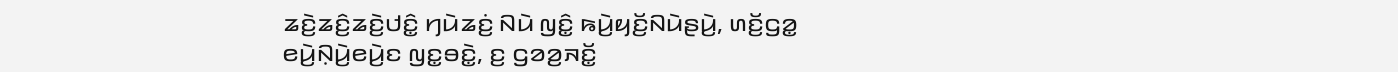ꤘꤢꤧ꤬ꤘꤢꤨ꤬ꤘꤢꤧ꤬ꤓꤢꤨ꤭ ꤚꤣꤧꤘꤢꤦ꤬ ꤡꤣꤧ ꤜꤢꤨ꤭ ꤒꤣꤧ꤬ꤟꤢꤩ꤬ꤡꤣꤧꤔꤣꤧ꤬, ꤛꤢꤩ꤬ꤞꤤ꤭ ꤕꤣꤧ꤬ꤡ꤫ꤣꤧ꤬ꤕꤣꤧ꤬ꤢ ꤜꤢ꤭ꤋꤢꤧ꤭, ꤢ꤬ ꤞꤤꤤ꤬ꤏꤢꤩ꤭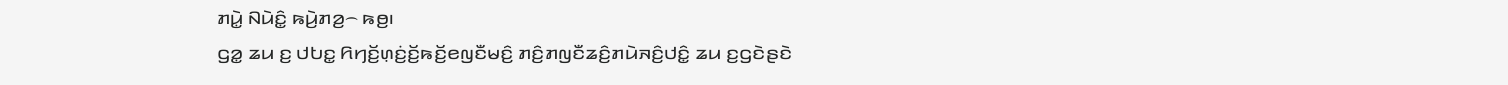ꤊꤣꤧ꤭ ꤡꤣꤧꤢꤨ꤭ ꤒꤣꤧ꤬ꤊꤤ꤬꤮ ꤒꤥ꤬꤯
ꤞꤤ꤭ ꤘꤣ ꤢ꤬ ꤓꤝꤢ꤭ ꤖꤚꤢꤩ꤬ꤛ꤫ꤢꤦ꤬ꤢꤩ꤬ꤒꤢꤩ꤬ꤕꤜꤢꤪꤗꤢꤨ꤬ ꤊꤢꤨ꤬ꤊꤜꤢꤪꤘꤢꤨ꤬ꤊꤣꤧꤏꤢꤨ꤬ꤓꤢꤨ꤭ ꤘꤣ ꤢ꤬ꤞꤢꤧꤔꤢꤧ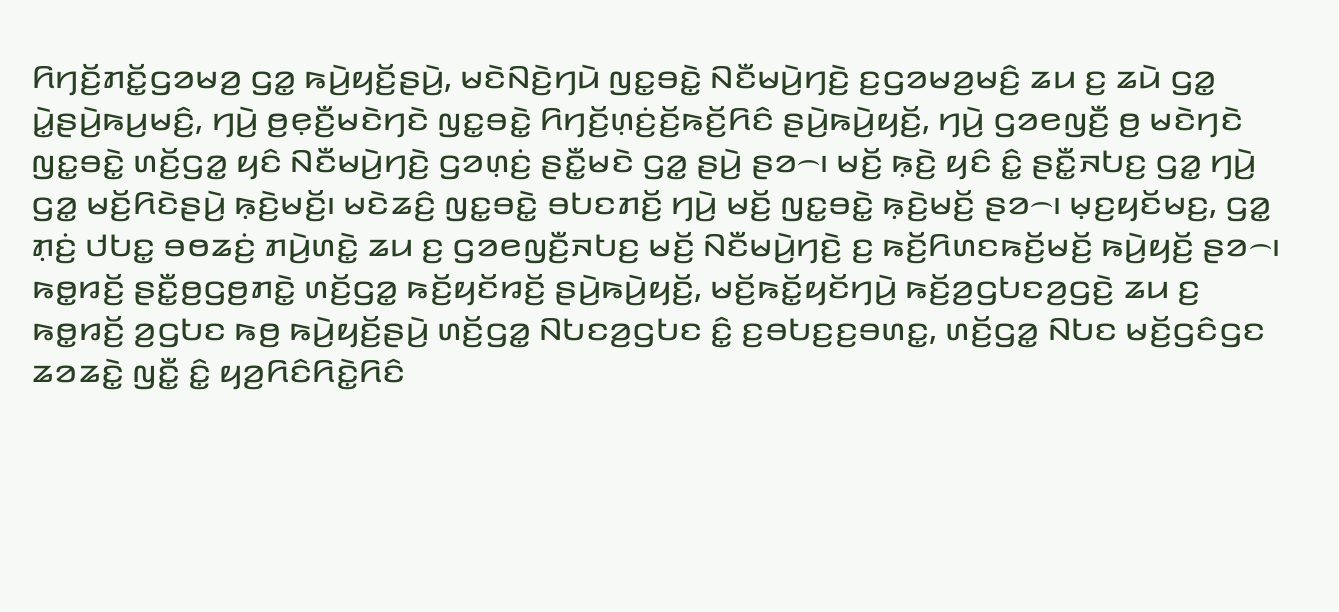ꤖꤚꤢꤩ꤬ꤊꤢꤩ꤭ꤞꤤꤗꤤ꤬ ꤞꤤ꤭ ꤒꤣꤧ꤬ꤟꤢꤩ꤬ꤔꤣꤧ꤬, ꤗꤢꤧꤡꤢꤧ꤬ꤚꤣꤧ ꤜꤢ꤭ꤋꤢꤧ꤭ ꤡꤢꤪꤗꤣꤧ꤬ꤚꤢꤧ꤬ ꤢ꤬ꤞꤤꤗꤤ꤬ꤗꤢꤨ꤬ ꤘꤣ ꤢ꤬ ꤘꤣꤧ ꤞꤤ꤭ ꤣꤧ꤭ꤔꤣꤧ꤬ꤒꤣ꤬ꤗꤢꤨ꤬, ꤚꤣꤧ꤬ ꤥ꤬ꤕ꤫ꤢꤪ꤬ꤗꤢꤧꤚꤢꤧ ꤜꤢ꤭ꤋꤢꤧ꤭ ꤖꤚꤢꤩ꤬ꤛ꤫ꤢꤦ꤬ꤢꤩ꤬ꤒꤢꤩ꤬ꤖꤢꤨ ꤔꤣꤧ꤬ꤒꤣꤧ꤬ꤟꤢꤩ꤬, ꤚꤣꤧ꤬ ꤞꤤꤕꤜꤢꤪ꤬ ꤥ꤬ ꤗꤢꤧꤚꤢꤧ ꤜꤢ꤭ꤋꤢꤧ꤭ ꤛꤢꤩ꤬ꤞꤤ꤭ ꤟꤢꤨ ꤡꤢꤪꤗꤣꤧ꤬ꤚꤢꤧ꤬ ꤞꤤꤛ꤫ꤢꤦ꤬ ꤔꤢꤪ꤭ꤗꤢꤧ ꤞꤤ꤭ ꤔꤣꤧ꤬ ꤔꤤ꤮꤯ ꤗꤢꤩ꤬ ꤒ꤫ꤢꤧ꤬ ꤟꤢꤨ ꤢꤨ꤭ ꤔꤢꤪ꤭ꤏꤝꤢ꤬ ꤞꤤ꤭ ꤚꤣꤧ꤬ ꤞꤤ꤭ ꤗꤢꤩ꤬ꤖꤢꤧꤔꤣꤧ꤬ ꤒ꤫ꤢꤧ꤬ꤗꤢꤩ꤬꤯ ꤗꤢꤧꤘꤢꤨ꤬ ꤜꤢ꤭ꤋꤢꤧ꤭ ꤋꤝꤢꤊꤢꤩ꤬ ꤚꤣꤧ꤬ ꤗꤢꤩ꤬ ꤜꤢ꤭ꤋꤢꤧ꤭ ꤒ꤫ꤢꤧ꤬ꤗꤢꤩ꤬ ꤔꤤ꤮꤯ ꤗ꤫ꤢ꤬ꤟꤢꤩꤗꤢ꤬, ꤞꤤ꤭ ꤊ꤫ꤢꤦ꤬ ꤓꤝꤢ꤭ ꤋꤥꤘꤢꤦ꤬ ꤊꤣꤧ꤬ꤛꤢꤧ꤭ ꤘꤣ ꤢ꤬ ꤞꤤꤕꤜꤢꤪ꤬ꤏꤝꤢ꤬ ꤗꤢꤩ꤬ ꤡꤢꤪꤗꤣꤧ꤬ꤚꤢꤧ꤬ ꤢ꤬ ꤒꤢꤩ꤬ꤖꤛꤢꤒꤢꤩ꤬ꤗꤢꤩ꤬ ꤒꤣꤧ꤬ꤟꤢꤩ꤬ ꤔꤤ꤮꤯
ꤒꤥ꤭ꤙꤢꤩ꤬ ꤔꤢꤪ꤭ꤥ꤬ꤞꤥ꤬ꤊꤢꤧ꤭ ꤛꤢꤩ꤬ꤞꤤ꤭ ꤒꤢꤩ꤬ꤟꤢꤩꤙꤢꤩ꤬ ꤔꤣꤧ꤬ꤒꤣꤧ꤬ꤟꤢꤩ꤬, ꤗꤢꤩ꤬ꤒꤢꤩ꤭ꤟꤢꤩꤚꤣꤧ꤬ ꤒꤢꤩ꤬ꤤ꤬ꤞꤝꤢꤤ꤬ꤞꤢꤧ꤬ ꤘꤣ ꤢ꤬ ꤒꤥ꤭ꤙꤢꤩ꤬ ꤤ꤬ꤞꤝꤢ ꤒꤥ꤬ ꤒꤣꤧ꤬ꤟꤢꤩ꤬ꤔꤣꤧ꤬ ꤛꤢꤩ꤬ꤞꤤ꤭ ꤡꤝꤢꤤ꤬ꤞꤝꤢ ꤢꤨ꤭ ꤢ꤬ꤋꤝꤢ꤬ꤢ꤬ꤋꤛꤢ꤭, ꤛꤢꤩ꤬ꤞꤤ꤭ ꤡꤝꤢ ꤗꤢꤩ꤬ꤞꤢꤨꤞꤢ ꤘꤤꤘꤢꤧ꤭ ꤜꤢꤪ꤭ ꤢꤨ꤭ ꤟꤤ꤬ꤖꤢꤨꤖꤢꤧ꤭ꤖꤢꤨ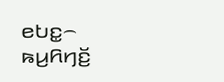ꤕꤝꤢ꤭꤮ ꤒꤣ꤬ꤖꤚꤢꤩ꤬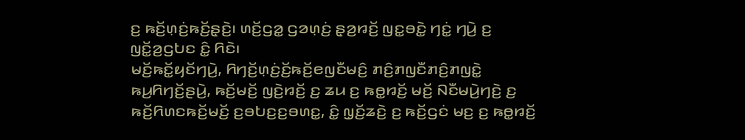ꤢ꤬ ꤒꤢꤩ꤬ꤛ꤫ꤢꤦ꤬ꤒꤢꤩ꤬ꤔ꤫ꤢꤧ꤬꤯ ꤛꤢꤩ꤬ꤞꤤ꤭ ꤞꤤꤛ꤫ꤢꤦ꤬ ꤔ꤫ꤤ꤬ꤙꤢꤩ꤬ ꤜꤢ꤭ꤋꤢꤧ꤭ ꤚꤢꤦ꤭ ꤚꤣꤧ꤬ ꤢ꤬ ꤜꤢꤩ꤭ꤤ꤬ꤞꤝꤢ ꤢꤨ꤭ ꤖꤢꤧ꤯
ꤗꤢꤩ꤬ꤒꤢꤩ꤭ꤟꤢꤩꤚꤣꤧ꤬, ꤖꤚꤢꤩ꤬ꤛ꤫ꤢꤦ꤬ꤢꤩ꤬ꤒꤢꤩ꤬ꤕꤜꤢꤪꤗꤢꤨ꤬ ꤊꤢꤨ꤬ꤊꤜꤢꤪꤊꤢꤨ꤬ꤊꤜꤢꤧ꤭ ꤒꤣ꤬ꤖꤚꤢꤩ꤬ꤔꤣꤧ꤬, ꤒꤢꤩ꤬ꤗꤢꤩ꤬ ꤜꤢꤧ꤬ꤙꤢꤩ꤬ ꤢ꤬ ꤘꤣ ꤢ꤬ ꤒꤥ꤭ꤙꤢꤩ꤬ ꤗꤢꤩ꤬ ꤡꤢꤪꤗꤣꤧ꤬ꤚꤢꤧ꤬ ꤢ꤬ ꤒꤢꤩ꤬ꤖꤛꤢꤒꤢꤩ꤬ꤗꤢꤩ꤬ ꤢ꤬ꤋꤝꤢ꤬ꤢ꤬ꤋꤛꤢ꤭, ꤢꤨ꤭ ꤜ꤫ꤢꤩ꤬ꤘꤢꤧ꤬ ꤢ꤬ ꤒꤢꤩ꤬ꤞꤢꤦ ꤗꤢ꤬ ꤢ꤬ ꤒꤥ꤭ꤙꤢꤩ꤬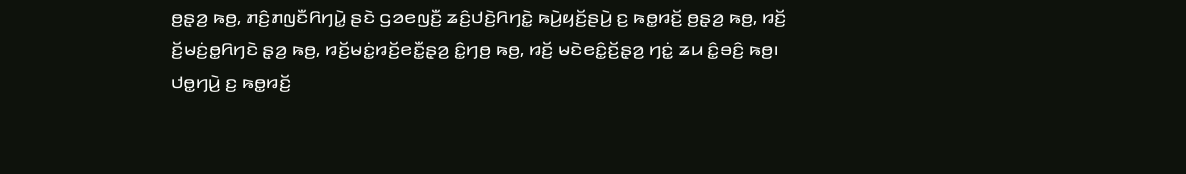ꤥ꤬ꤔ꤫ꤤ꤬ ꤒꤥ꤬, ꤊꤢꤨ꤬ꤊꤜꤢꤪꤖꤚꤣꤧ꤭ ꤔꤢꤧ ꤞꤤꤕꤜꤢꤪ꤬ ꤘꤢꤨ꤬ꤓꤢꤧ꤬ꤖꤚꤢꤧ꤭ ꤒꤣꤧ꤬ꤟꤢꤩ꤬ꤔꤣꤧ꤬ ꤢ꤬ ꤒꤥ꤭ꤙꤢꤩ꤬ ꤥ꤬ꤔ꤫ꤤ꤬ ꤒꤥ꤬, ꤙꤢꤩ꤬ ꤢꤩ꤬ꤗꤢꤦ꤬ꤥ꤭ꤖꤚꤢꤧ ꤔ꤫ꤤ꤬ ꤒꤥ꤬, ꤙꤢꤩ꤬ꤗꤢꤦ꤭ꤙꤢꤩ꤬ꤕꤢꤪ꤭ꤔ꤫ꤤ꤬ ꤢꤨ꤭ꤚꤥ꤬ ꤒꤥ꤬, ꤙꤢꤩ꤬ ꤗꤢꤧꤕꤢꤨ꤭ꤢꤩ꤬ꤔ꤫ꤤ꤬ ꤚꤢꤦ꤭ ꤘꤣ ꤢꤨ꤭ꤋꤢꤨ꤬ ꤒꤥ꤬꤯
ꤓꤥ꤭ꤚꤣꤧ꤬ ꤢ꤬ ꤒꤥ꤭ꤙꤢꤩ꤬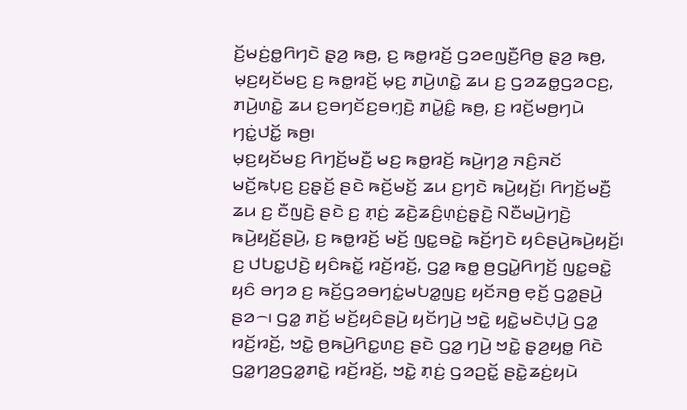ꤢꤩ꤬ꤗꤢꤦ꤬ꤥ꤭ꤖꤚꤢꤧ ꤔ꤫ꤤ꤬ ꤒꤥ꤬, ꤢ꤬ ꤒꤥ꤭ꤙꤢꤩ꤬ ꤞꤤꤕꤜꤢꤪ꤬ꤖꤥ꤬ ꤔ꤫ꤤ꤬ ꤒꤥ꤬, ꤗ꤫ꤢ꤬ꤟꤢꤩꤗꤢ꤬ ꤢ꤬ ꤒꤥ꤭ꤙꤢꤩ꤬ ꤗ꤫ꤢ꤬ ꤊꤣꤧ꤬ꤛꤢꤧ꤭ ꤘꤣ ꤢ꤬ ꤞꤤꤘꤥ꤭ꤞꤤꤍꤢ꤬, ꤊꤣꤧ꤬ꤛꤢꤧ꤭ ꤘꤣ ꤢ꤬ꤋꤚꤢꤩꤢ꤬ꤋꤚ꤫ꤢꤧ꤬ ꤊꤣꤧ꤭ꤢꤨ꤭ ꤒꤥ꤬, ꤢ꤬ ꤙꤢꤩ꤬ꤗꤥ꤬ꤚꤣꤧ ꤚꤢꤦ꤭ꤓꤢꤩ꤭ ꤒꤥ꤬꤯
ꤗ꤫ꤢ꤬ꤟꤢꤩꤗꤢ꤬ ꤖꤚꤢꤩ꤬ꤗꤢꤪ꤬ ꤗꤢ꤬ ꤒꤥ꤭ꤙꤢꤩ꤬ ꤒꤣꤧ꤬ꤚꤤ꤬ ꤏꤢꤨ꤬ꤏꤢꤩ ꤗꤢꤩ꤬ꤒꤝ꤫ꤢ꤬ ꤢ꤬ꤔ꤫ꤢꤩ꤬ ꤔꤢꤧ ꤒꤢꤩ꤬ꤗꤢꤩ꤬ ꤘꤣ ꤢ꤬ꤚꤢꤧ ꤒꤣꤧ꤬ꤟꤢꤩ꤬꤯ ꤖꤚꤢꤩ꤬ꤗꤢꤪ꤬ ꤘꤣ ꤢ꤬ ꤢꤪꤜꤢꤧ꤬ ꤔꤢꤧ ꤢ꤬ ꤊ꤫ꤢꤦ꤬ ꤘꤢꤧ꤬ꤘꤢꤨ꤬ꤛ꤫ꤢꤦ꤬ꤔ꤫ꤢꤧ꤬ ꤡꤢꤪꤗꤣꤧ꤬ꤚꤢꤧ꤬ ꤒꤣꤧ꤬ꤟꤢꤩ꤬ꤔꤣꤧ꤬, ꤢ꤬ ꤒꤥ꤭ꤙꤢꤩ꤬ ꤗꤢꤩ꤬ ꤜꤢ꤭ꤋꤢꤧ꤭ ꤒꤢꤩ꤬ꤚꤢꤧ ꤟꤢꤨꤔꤣꤧ꤬ꤒꤣꤧ꤬ꤟꤢꤩ꤬꤯
ꤢ꤬ ꤓꤝꤢ꤭ꤓꤢꤧ꤬ ꤟꤢꤨꤒꤢꤩ꤭ ꤙꤢꤩ꤬ꤙꤢꤩ꤬, ꤞꤤ꤭ ꤒꤥ꤭ ꤥ꤬ꤞꤣꤧ꤭ꤖꤚꤢꤩ꤬ ꤜꤢ꤭ꤋꤢꤧ꤭ ꤟꤢꤨ ꤋꤚꤤ ꤢ꤬ ꤒꤢꤩ꤬ꤞꤤꤋꤚꤢꤦ꤭ꤗꤝꤤ꤭ꤜꤢ꤬ ꤟꤢꤩꤏꤥ꤬ ꤕ꤫ꤢꤩ꤬ ꤞꤤ꤭ꤔꤣꤧ꤬ ꤔꤤ꤮꤯ ꤞꤤ꤭ ꤊꤢꤩ꤬ ꤗꤢꤩ꤬ꤟꤢꤨꤔꤣꤧ꤬ ꤟꤢꤩꤚꤣꤧ꤬ ꤠꤢꤧ꤭ ꤟꤢꤧ꤭ꤗꤢꤧꤓ꤫ꤣꤧ꤬ ꤞꤤ꤭ ꤙꤢꤩ꤬ꤙꤢꤩ꤬, ꤠꤢꤧ꤭ ꤥ꤬ꤒꤣꤧ꤬ꤖꤢ꤭ꤛꤢ꤬ ꤔꤢꤧ ꤞꤤ꤭ ꤚꤣꤧ꤬ ꤠꤢꤧ꤭ ꤔ꤫ꤤ꤬ꤟꤥ꤭ ꤖꤢꤧ ꤞꤤ꤭ꤚꤤ꤬ꤞꤤ꤭ꤊꤢꤧ꤭ ꤙꤢꤩ꤬ꤙꤢꤩ꤬, ꤠꤢꤧ꤭ ꤊ꤫ꤢꤦ꤬ ꤞꤤꤑꤢꤩ꤭ ꤔꤢꤧ꤭ꤘꤢꤦ꤬ꤟꤣꤧ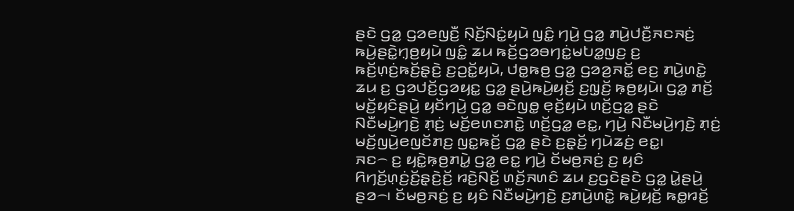ꤔꤢꤧ ꤞꤤ꤭ ꤞꤤꤕꤜꤢꤪ꤬ ꤡ꤫ꤢꤩ꤬ꤡꤢꤦ꤭ꤟꤣꤧ ꤜꤢꤨ꤭ ꤚꤣꤧ꤬ ꤞꤤ꤭ ꤊꤣꤧ꤬ꤓꤢꤪ꤬ꤏꤢꤏꤢꤦ꤬ ꤒꤣꤧ꤬ꤔꤢꤧ꤭ꤚ꤫ꤥ꤬ꤟꤣꤧ ꤜꤢꤨ꤭ ꤘꤣ ꤒꤢꤩ꤬ꤞꤤꤋꤚꤢꤦ꤭ꤗꤝꤤ꤭ꤜꤢ꤬ ꤢ꤬ ꤒꤢꤩ꤬ꤛ꤫ꤢꤦ꤬ꤒꤢꤩ꤬ꤔ꤫ꤢꤧ꤬ ꤢ꤬ꤑꤢꤩ꤭ꤟꤣꤧ, ꤓꤥ꤭ꤒꤥ꤬ ꤞꤤ꤭ ꤞꤤꤤ꤬ꤏꤢꤩ꤭ ꤕꤢ꤬ ꤊꤣꤧ꤬ꤛꤢꤧ꤭ ꤘꤣ ꤢ꤬ ꤞꤤꤓꤢꤩ꤬ꤞꤤꤟꤢ꤭ ꤞꤤ꤭ ꤔꤣꤧ꤬ꤒꤣꤧ꤬ꤟꤢꤩ꤬ ꤢ꤬ꤜ꤫ꤢꤩ꤬ ꤒ꤫ꤥ꤬ꤟꤣꤧ꤯ ꤞꤤ꤭ ꤊꤢꤩ꤬ ꤗꤢꤩ꤬ꤟꤢꤨꤔꤣꤧ꤬ ꤟꤢꤩꤚꤣꤧ꤬ ꤞꤤ꤭ ꤋꤢꤧꤜꤥ꤭ ꤕ꤫ꤢꤩ꤬ꤟꤣꤧ ꤛꤢꤩ꤬ꤞꤤ꤭ ꤔꤢꤧ ꤡꤢꤪꤗꤣꤧ꤬ꤚꤢꤧ꤬ ꤊ꤫ꤢꤦ꤬ ꤗꤢꤩ꤬ꤕꤛꤢꤊꤢꤧ꤭ ꤛꤢꤩ꤬ꤞꤤ꤭ ꤕꤢ꤭, ꤚꤣꤧ꤬ ꤡꤢꤪꤗꤣꤧ꤬ꤚꤢꤧ꤬ ꤊ꤫ꤢꤦ꤬ ꤗꤢꤩ꤬ꤜꤣꤧ꤬ꤕꤜꤢꤩꤊꤢ꤬ ꤜꤢ꤭ꤒꤢꤩ꤬ ꤞꤤ꤭ ꤔꤢꤧ ꤢ꤬ꤔ꤫ꤢꤩ꤬ ꤚꤣꤧꤘꤢꤦ꤬ ꤕꤢ꤭꤯
ꤏꤢ꤮ ꤢ꤬ ꤟꤢꤧ꤭ꤒ꤫ꤥ꤬ꤊꤣꤧ꤭ ꤞꤤ꤭ ꤕꤢ꤭ ꤚꤣꤧ꤬ ꤢꤩꤗꤥ꤬ꤏꤢꤦ꤬ ꤢ꤬ ꤟꤢꤨ ꤖꤚꤢꤩ꤬ꤛ꤫ꤢꤦ꤬ꤢꤩ꤬ꤔ꤫ꤢꤧ꤬ꤢꤩ꤬ ꤙꤢꤧ꤬ꤡꤢꤩ꤬ ꤛꤢꤩ꤬ꤏꤛꤢꤨ ꤘꤣ ꤢ꤬ꤞꤢꤧꤔꤢꤧ ꤞꤤ꤭ ꤣꤧ꤭ꤔꤣꤧ꤬ ꤔꤤ꤮꤯ ꤢꤩꤗꤥ꤬ꤏꤢꤦ꤬ ꤢ꤬ ꤟꤢꤨ ꤡꤢꤪꤗꤣꤧ꤬ꤚꤢꤧ꤬ ꤢ꤬ꤊꤣꤧ꤬ꤛꤢꤧ꤭ ꤒꤣꤧ꤬ꤟꤢꤩ꤬ ꤒꤥ꤭ꤙꤢꤩ꤬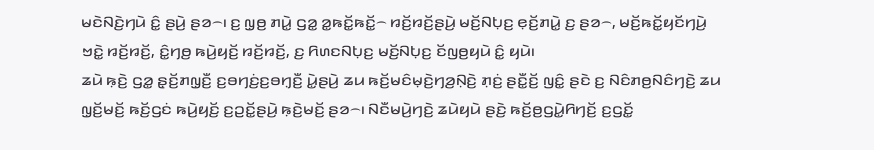ꤗꤢꤧꤡꤢꤧ꤬ꤚꤣꤧ ꤢꤨ꤭ ꤔꤣꤧ꤬ ꤔꤤ꤮꤯ ꤢ꤬ ꤜ꤫ꤥ꤬ ꤊꤣꤧ꤭ ꤞꤤ꤭ ꤤ꤭ꤒꤢꤩ꤭ꤒꤢꤩ꤭꤮ ꤙꤢꤩ꤬ꤙꤢꤩ꤬ꤔꤣꤧ꤬ ꤗꤢꤩ꤬ꤡꤝ꤫ꤢ꤬ ꤕ꤫ꤢꤩ꤬ꤊꤣꤧ꤭ ꤢ꤬ ꤔꤤ꤮, ꤗꤢꤩ꤬ꤒꤢꤩ꤭ꤟꤢꤩꤚꤣꤧ꤬ ꤠꤢꤧ꤭ ꤙꤢꤩ꤬ꤙꤢꤩ꤬, ꤢꤨ꤭ꤚꤥ꤬ ꤒꤣꤧ꤬ꤟꤢꤩ꤬ ꤙꤢꤩ꤬ꤙꤢꤩ꤬, ꤢ꤬ ꤖꤛꤢꤡꤝ꤫ꤢ꤬ ꤗꤢꤩ꤬ꤡꤝ꤫ꤢ꤬ ꤢꤩꤜꤥ꤬ꤟꤣꤧ ꤢꤨ꤭ ꤟꤣꤧ꤯
ꤘꤣꤧ ꤒ꤫ꤢꤧ꤬ ꤞꤤ꤭ ꤔ꤫ꤢꤩ꤬ꤊꤜ꤫ꤢꤪ꤬ ꤢ꤬ꤋꤚꤢꤦ꤬ꤢ꤬ꤋꤚ꤫ꤢꤪ꤬ ꤣꤧ꤭ꤔꤣꤧ꤬ ꤘꤣ ꤒꤢꤩ꤬ꤗꤢꤨꤗ꤫ꤢꤧ꤬ꤚꤤ꤬ꤡ꤫ꤢꤧ꤬ ꤊ꤫ꤢꤦ꤬ ꤔꤢꤪ꤭ꤢꤩ꤬ ꤜꤢꤨ꤭ ꤔꤢꤧ ꤢ꤬ ꤡꤢꤨꤊꤥ꤬ꤡꤢꤨꤚꤢꤧ꤬ ꤘꤣ ꤜ꤫ꤢꤩ꤬ꤗꤢꤩ꤬ ꤒꤢꤩ꤬ꤞꤢꤦ ꤒꤣꤧ꤬ꤟꤢꤩ꤬ ꤢ꤬ꤑꤢꤩ꤭ꤔꤣꤧ꤬ ꤒ꤫ꤢꤧ꤬ꤗꤢꤩ꤬ ꤔꤤ꤮꤯ ꤡꤢꤪꤗꤣꤧ꤬ꤚꤢꤧ꤬ ꤘꤣꤧꤟꤣꤧ ꤔꤢꤧ꤬ ꤒꤢꤩ꤬ꤥ꤬ꤞꤣꤧ꤭ꤖꤚꤢꤩ꤬ ꤢ꤬ꤞꤢꤩ꤭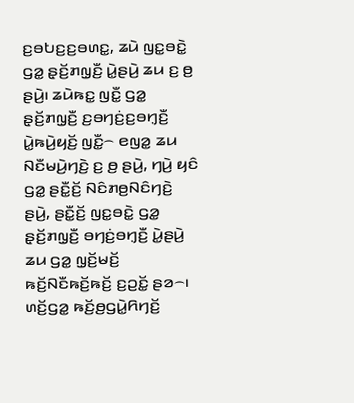ꤢ꤬ꤋꤝꤢ꤬ꤢ꤬ꤋꤛꤢ꤭, ꤘꤣꤧ ꤜꤢ꤭ꤋꤢꤧ꤭ ꤞꤤ꤭ ꤔ꤫ꤢꤩ꤬ꤊꤜ꤫ꤢꤪ꤬ ꤣꤧ꤭ꤔꤣꤧ꤬ ꤘꤣ ꤢ꤬ ꤥ꤬ ꤔꤣꤧ꤬꤯ ꤘꤣꤧꤒꤢ꤭ ꤜꤢꤪ꤭ ꤞꤤ꤭ ꤔ꤫ꤢꤩ꤬ꤊꤜ꤫ꤢꤪ꤬ ꤢ꤬ꤋꤚꤢꤦ꤬ꤢ꤬ꤋꤚ꤫ꤢꤪ꤬ ꤣꤧ꤭ꤒꤣꤧ꤬ꤟꤢꤩ꤬ ꤜꤢꤪ꤭꤮ ꤕꤜꤤ꤭ ꤘꤣ ꤡꤢꤪꤗꤣꤧ꤬ꤚꤢꤧ꤬ ꤢ꤬ ꤥ꤬ ꤔꤣꤧ꤬, ꤚꤣꤧ꤬ ꤟꤢꤨ ꤞꤤ꤭ ꤔꤢꤪ꤭ꤢꤩ꤬ ꤡꤢꤨꤊꤥ꤬ꤡꤢꤨꤚꤢꤧ꤬ ꤔꤣꤧ꤬, ꤔꤢꤪ꤭ꤢꤩ꤬ ꤜꤢ꤭ꤋꤢꤧ꤭ ꤞꤤ꤭ ꤔ꤫ꤢꤩ꤬ꤊꤜ꤫ꤢꤪ꤬ ꤋꤚꤢꤦ꤬ꤋꤚ꤫ꤢꤪ꤬ ꤣꤧ꤭ꤔꤣꤧ꤬ ꤘꤣ ꤞꤤ꤭ ꤜ꤫ꤢꤩ꤬ꤗꤢꤩ꤬ ꤒꤢꤩ꤬ꤡꤢꤪꤒꤢꤩ꤬ꤒꤢꤩ꤬ ꤢ꤬ꤑꤢꤩ꤭ ꤔꤤ꤮꤯
ꤛꤢꤩ꤬ꤞꤤ꤭ ꤒꤢꤩ꤬ꤥ꤬ꤞꤣꤧ꤭ꤖꤚꤢꤩ꤬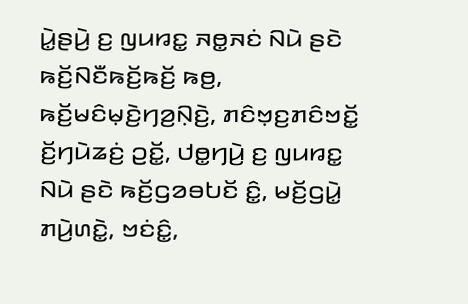ꤣꤧ꤭ꤔꤣꤧ꤬ ꤢ꤬ ꤜꤣꤙꤢ꤭ ꤏꤥ꤭ꤏꤢꤦ ꤡꤣꤧ ꤔꤢꤧ ꤒꤢꤩ꤬ꤡꤢꤪꤒꤢꤩ꤬ꤒꤢꤩ꤬ ꤒꤥ꤬, ꤒꤢꤩ꤬ꤗꤢꤨꤗ꤫ꤢꤧ꤬ꤚꤤ꤬ꤡ꤫ꤢꤧ꤬, ꤊꤢꤨꤠ꤫ꤢ꤬ꤊꤢꤨꤠꤢꤩ꤭ ꤢꤩ꤬ꤚꤣꤧꤘꤢꤦ꤬ ꤑꤢꤩ꤭, ꤓꤥ꤭ꤚꤣꤧ꤬ ꤢ꤬ ꤜꤣꤙꤢ꤭ ꤡꤣꤧ ꤔꤢꤧ ꤒꤢꤩ꤬ꤞꤤꤋꤝꤢꤩ ꤢꤨ꤭, ꤗꤢꤩ꤬ꤞꤣꤧ꤭ ꤊꤣꤧ꤬ꤛꤢꤧ꤭, ꤠꤢꤦꤢꤨ꤭,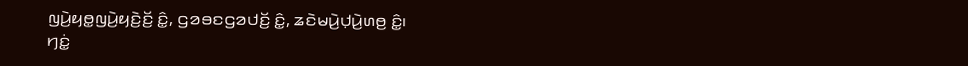ꤜꤣꤧ꤬ꤟꤥ꤭ꤜꤣꤧ꤬ꤟꤢꤧ꤬ꤢꤩ꤬ ꤢꤨ꤭, ꤞꤤꤋꤢꤞꤤꤓꤢꤩ꤬ ꤢꤨ꤭, ꤘꤢꤧꤗꤣꤧ꤬ꤓ꤫ꤣꤧ꤬ꤛꤥ꤬ ꤢꤨ꤭꤯
ꤚꤢꤦ꤭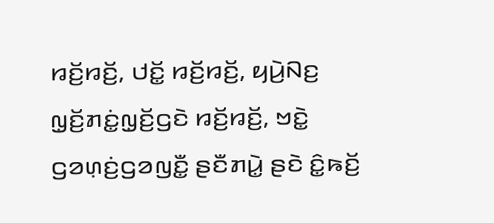ꤙꤢꤩ꤬ꤙꤢꤩ꤬, ꤓꤢꤩ꤭ ꤙꤢꤩ꤬ꤙꤢꤩ꤬, ꤟꤣꤧ꤬ꤡꤢ꤬ ꤜ꤫ꤢꤩ꤬ꤊꤢꤦ꤭ꤜ꤫ꤢꤩ꤬ꤞꤢꤧ ꤙꤢꤩ꤬ꤙꤢꤩ꤬, ꤠꤢꤧ꤭ ꤞꤤꤛ꤫ꤢꤦ꤬ꤞꤤꤜꤢꤪ꤭ ꤔꤢꤪꤊꤣꤧ꤭ ꤔꤢꤧ ꤢꤨ꤭ꤒꤢꤩ꤬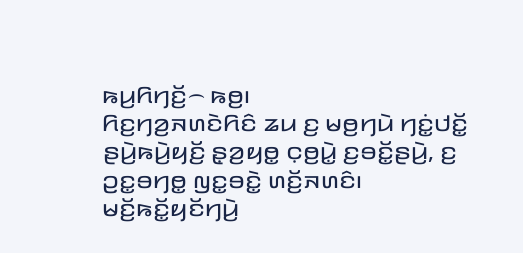ꤒꤣ꤬ꤖꤚꤢꤩ꤬꤮ ꤒꤥ꤬꤯
ꤖꤢ꤬ꤚꤤ꤬ꤏꤛꤢꤧꤖꤢꤨ ꤘꤣ ꤢ꤬ ꤗꤥ꤬ꤚꤣꤧ ꤚꤢꤦ꤭ꤓꤢꤩ꤭ ꤔꤣꤧ꤬ꤒꤣꤧ꤬ꤟꤢꤩ꤬ ꤔ꤫ꤤ꤬ꤟꤥ꤭ ꤍ꤫ꤥ꤬ꤣꤧ꤭ ꤢ꤬ꤋꤢꤩ꤭ꤔꤣꤧ꤬, ꤢ꤬ ꤑꤢ꤭ꤋꤚꤥ꤭ ꤜꤢ꤭ꤋꤢꤧ꤭ ꤛꤢꤩ꤬ꤏꤛꤢꤨ꤯
ꤗꤢꤩ꤬ꤒꤢꤩ꤭ꤟꤢꤩꤚꤣꤧ꤬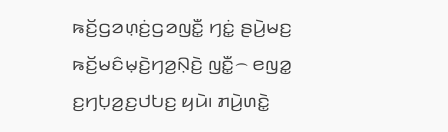ꤒꤢꤩ꤬ꤞꤤꤛ꤫ꤢꤦ꤬ꤞꤤꤜꤢꤪ꤭ ꤚꤢꤦ꤭ ꤔꤣꤧ꤬ꤗꤢ꤬ ꤒꤢꤩ꤬ꤗꤢꤨꤗ꤫ꤢꤧ꤬ꤚꤤ꤬ꤡ꤫ꤢꤧ꤬ ꤜꤢꤪ꤭꤮ ꤕꤜꤤ꤭ ꤢ꤬ꤚꤝ꤫ꤤ꤬ꤢ꤬ꤓꤝꤢ꤬ ꤟꤣꤧ꤯ ꤊꤣꤧ꤬ꤛꤢꤧ꤭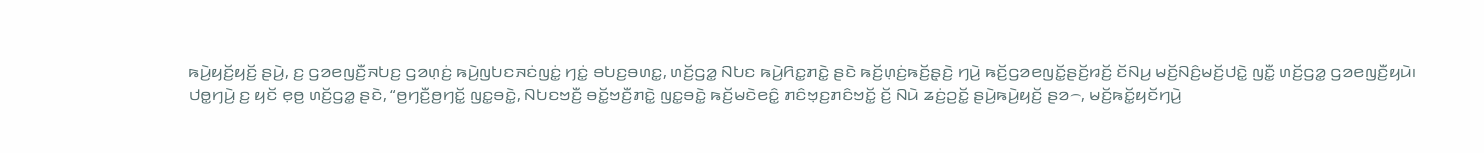ꤒꤣꤧ꤬ꤟꤢꤩ꤬ꤟꤢꤩ꤬ ꤔꤣꤧ꤬, ꤢ꤬ ꤞꤤꤕꤜꤢꤪ꤬ꤏꤝꤢ꤬ ꤞꤤꤛ꤫ꤢꤦ꤬ ꤒꤣꤧ꤬ꤜꤝꤢꤏꤢꤦꤜꤢꤦ꤭ ꤚꤢꤦ꤭ ꤋꤝꤢ꤬ꤋꤛꤢ꤭, ꤛꤢꤩ꤬ꤞꤤ꤭ ꤡꤝꤢ ꤒꤣꤧ꤬ꤖꤢ꤭ꤊꤢꤧ꤭ ꤔꤢꤧ ꤒꤢꤩ꤬ꤛ꤫ꤢꤦ꤬ꤒꤢꤩ꤬ꤔ꤫ꤢꤧ꤬ ꤚꤣꤧ꤬ ꤒꤢꤩ꤬ꤞꤤꤕꤜꤢꤩ꤭ꤔꤢꤩ꤬ꤙꤢꤩ꤬ ꤢꤩꤡꤣ꤬ ꤗꤢꤩ꤬ꤡꤢꤨ꤬ꤗꤢꤩ꤬ꤓꤢꤧ꤭ ꤜꤢꤪ꤭ ꤛꤢꤩ꤬ꤞꤤ꤭ ꤞꤤꤕꤜꤢꤪ꤬ꤟꤣꤧ꤯
ꤓꤥ꤭ꤚꤣꤧ꤬ ꤢ꤬ ꤟꤢꤩ ꤕ꤫ꤥ꤬ ꤛꤢꤩ꤬ꤞꤤ꤭ ꤔꤢꤧ, “ꤥ꤬ꤚꤢꤪ꤬ꤥ꤬ꤚꤢꤩ꤭ ꤜꤢ꤭ꤋꤢꤧ꤭, ꤡꤝꤢꤠꤢꤪ꤬ ꤋꤢꤩ꤭ꤠꤢꤪ꤬ꤊꤢꤧ꤭ ꤜꤢ꤭ꤋꤢꤧ꤭ ꤒꤢꤩ꤬ꤗꤢꤧꤕꤢꤨ꤭ ꤊꤢꤨꤠ꤫ꤢ꤬ꤊꤢꤨꤠꤢꤩ꤭ ꤢꤩ꤬ ꤡꤣꤧ ꤘꤢꤦ꤬ꤑꤢꤩ꤭ ꤔꤣꤧ꤬ꤒꤣꤧ꤬ꤟꤢꤩ꤬ ꤔꤤ꤮, ꤗꤢꤩ꤬ꤒꤢꤩ꤭ꤟꤢꤩꤚꤣꤧ꤬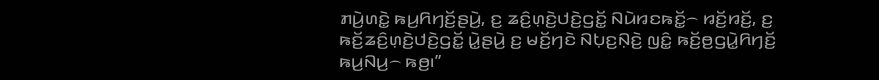ꤊꤣꤧ꤬ꤛꤢꤧ꤭ ꤒꤣ꤬ꤖꤚꤢꤩ꤬ꤔꤣꤧ꤬, ꤢ꤬ ꤘꤢꤨ꤬ꤛ꤫ꤢꤧ꤬ꤓꤢꤧ꤬ꤞꤢꤩ꤭ ꤡꤣꤧꤙꤢꤒꤢꤩ꤭꤮ ꤙꤢꤩ꤬ꤙꤢꤩ꤬, ꤢ꤬ ꤒꤢꤩ꤬ꤘꤢꤨ꤬ꤛ꤫ꤢꤧ꤬ꤓꤢꤧ꤬ꤞꤢꤩ꤭ ꤣꤧ꤭ꤔꤣꤧ꤬ ꤢ꤬ ꤗꤢꤩ꤬ꤚꤢꤧ ꤡꤝ꤫ꤢ꤬ꤡ꤫ꤢꤧ꤬ ꤜꤢꤨ꤭ ꤒꤢꤩ꤬ꤥ꤬ꤞꤣꤧ꤭ꤖꤚꤢꤩ꤬ ꤒꤣ꤬ꤡꤣ꤬꤮ ꤒꤥ꤬꤯”